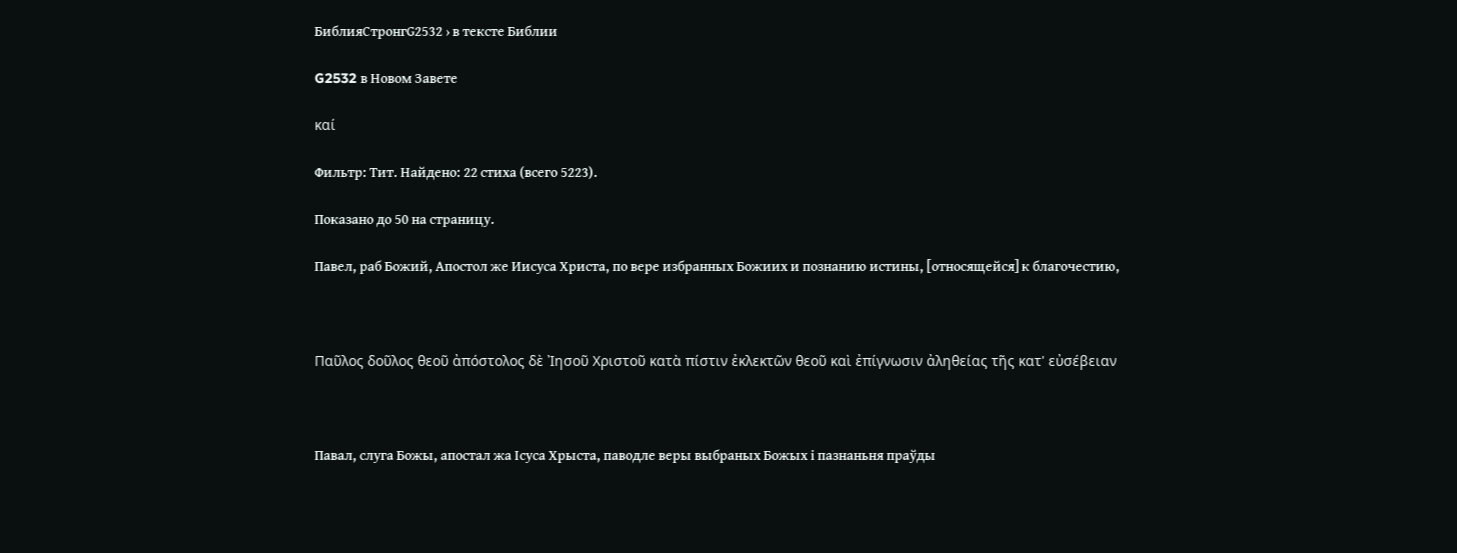БиблияСтронгG2532 › в тексте Библии

G2532 в Новом Завете

καί

Фильтр: Тит. Найдено: 22 стиха (всего 5223).

Показано до 50 на страницу.

Павел, раб Божий, Апостол же Иисуса Христа, по вере избранных Божиих и познанию истины, [относящейся] к благочестию,



Παῦλος δοῦλος θεοῦ ἀπόστολος δὲ Ἰησοῦ Χριστοῦ κατὰ πίστιν ἐκλεκτῶν θεοῦ καὶ ἐπίγνωσιν ἀληθείας τῆς κατ' εὐσέβειαν



Павал, слуга Божы, апостал жа Ісуса Хрыста, паводле веры выбраных Божых і пазнаньня праўды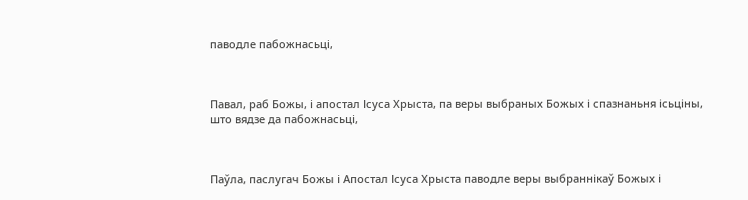паводле пабожнасьці,



Павал, раб Божы, і апостал Ісуса Хрыста, па веры выбраных Божых і спазнаньня ісьціны, што вядзе да пабожнасьці,



Паўла, паслугач Божы і Апостал Ісуса Хрыста паводле веры выбраннікаў Божых і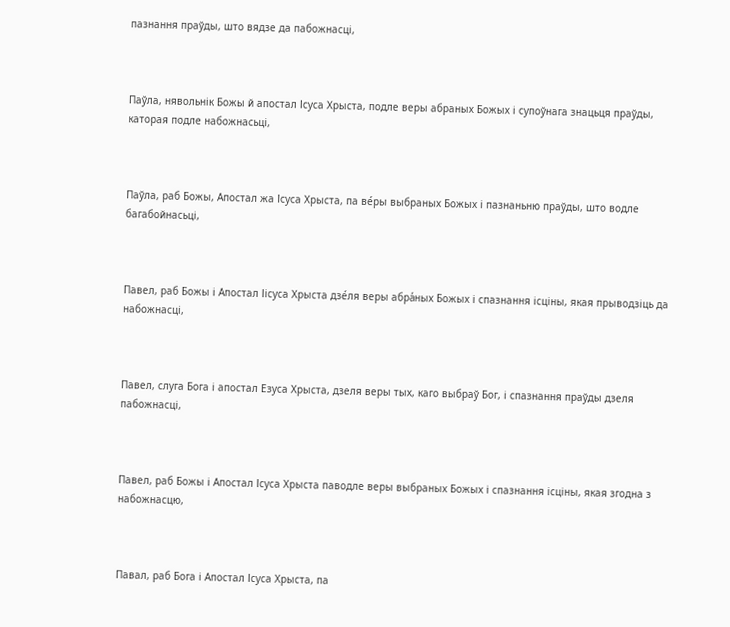пазнання праўды, што вядзе да пабожнасці,



Паўла, нявольнік Божы й апостал Ісуса Хрыста, подле веры абраных Божых і супоўнага знацьця праўды, каторая подле набожнасьці,



Паўла, раб Божы, Апостал жа Ісуса Хрыста, па ве́ры выбраных Божых і пазнаньню праўды, што водле багабойнасьці,



Павел, раб Божы і Апостал Іісуса Хрыста дзе́ля веры абра́ных Божых і спазнання ісціны, якая прыводзіць да набожнасці,



Павел, слуга Бога і апостал Езуса Хрыста, дзеля веры тых, каго выбраў Бог, і спазнання праўды дзеля пабожнасці,



Павел, раб Божы і Апостал Ісуса Хрыста паводле веры выбраных Божых і спазнання ісціны, якая згодна з набожнасцю,



Павал, раб Бога і Апостал Ісуса Хрыста, па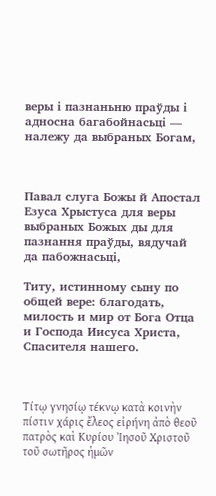веры і пазнаньню праўды і адносна багабойнасьці — належу да выбраных Богам,



Павал слуга Божы й Апостал Езуса Хрыстуса для веры выбраных Божых ды для пазнання праўды, вядучай да пабожнасьці,

Титу, истинному сыну по общей вере: благодать, милость и мир от Бога Отца и Господа Иисуса Христа, Спасителя нашего.



Τίτῳ γνησίῳ τέκνῳ κατὰ κοινὴν πίστιν χάρις ἔλεος εἰρήνη ἀπὸ θεοῦ πατρὸς καὶ Κυρίου Ἰησοῦ Χριστοῦ τοῦ σωτῆρος ἡμῶν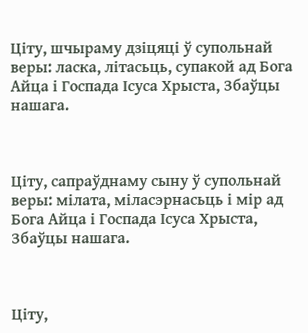Ціту, шчыраму дзіцяці ў супольнай веры: ласка, літасьць, супакой ад Бога Айца і Госпада Ісуса Хрыста, Збаўцы нашага.



Ціту, сапраўднаму сыну ў супольнай веры: мілата, міласэрнасьць і мір ад Бога Айца і Госпада Ісуса Хрыста, Збаўцы нашага.



Ціту,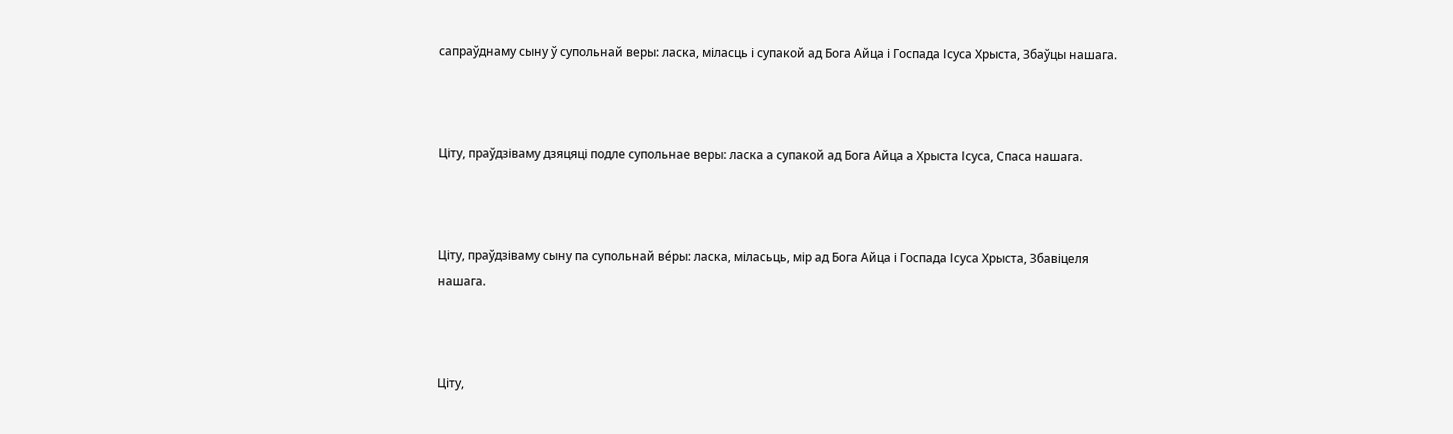сапраўднаму сыну ў супольнай веры: ласка, міласць і супакой ад Бога Айца і Госпада Ісуса Хрыста, Збаўцы нашага.



Ціту, праўдзіваму дзяцяці подле супольнае веры: ласка а супакой ад Бога Айца а Хрыста Ісуса, Спаса нашага.



Ціту, праўдзіваму сыну па супольнай ве́ры: ласка, міласьць, мір ад Бога Айца і Госпада Ісуса Хрыста, Збавіцеля нашага.



Ціту,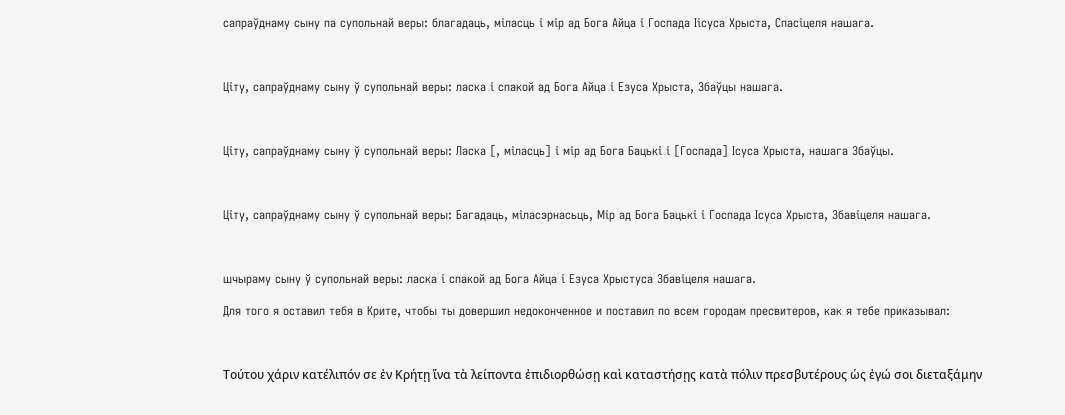сапраўднаму сыну па супольнай веры: благадаць, міласць і мір ад Бога Айца і Госпада Іісуса Хрыста, Спасіцеля нашага.



Ціту, сапраўднаму сыну ў супольнай веры: ласка і спакой ад Бога Айца і Езуса Хрыста, Збаўцы нашага.



Ціту, сапраўднаму сыну ў супольнай веры: Ласка [, міласць] і мір ад Бога Бацькі і [Госпада] Ісуса Хрыста, нашага Збаўцы.



Ціту, сапраўднаму сыну ў супольнай веры: Багадаць, міласэрнасьць, Мір ад Бога Бацькі і Госпада Ісуса Хрыста, Збавіцеля нашага.



шчыраму сыну ў супольнай веры: ласка і спакой ад Бога Айца і Езуса Хрыстуса Збавіцеля нашага.

Для того я оставил тебя в Крите, чтобы ты довершил недоконченное и поставил по всем городам пресвитеров, как я тебе приказывал:



Τούτου χάριν κατέλιπόν σε ἐν Κρήτῃ ἵνα τὰ λείποντα ἐπιδιορθώσῃ καὶ καταστήσῃς κατὰ πόλιν πρεσβυτέρους ὡς ἐγώ σοι διεταξάμην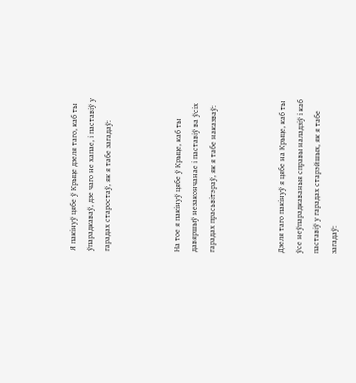Я пакінуў цябе ў Крыце дзеля таго, каб ты ўпарадкаваў, дзе чаго не хапае, і паставіў у гарадах старостаў, як я табе загадаў:



На тое я пакінуў цябе ў Крыце, каб ты давяршыў незакончанае і паставіў ва ўсіх гарадах прасьвітэраў, як я табе наказваў:



Дзеля таго пакінуў я цябе на Крыце, каб ты ўсе неўпарадкаваныя справы наладзіў і каб паставіў у гарадах старэйшых, як я табе загадаў: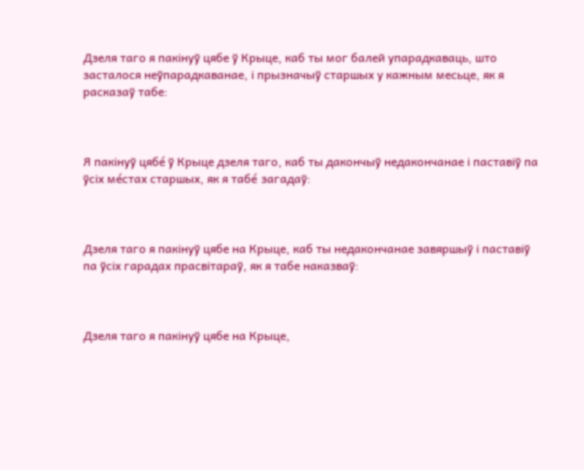Дзеля таго я пакінуў цябе ў Крыце, каб ты мог балей упарадкаваць, што засталося неўпарадкаванае, і прызначыў старшых у кажным месьце, як я расказаў табе:



Я пакінуў цябе́ ў Крыце дзеля таго, каб ты дакончыў недакончанае і паставіў па ўсіх ме́стах старшых, як я табе́ загадаў:



Дзеля таго я пакінуў цябе на Крыце, каб ты недакончанае завяршыў і паставіў па ўсіх гарадах прасвітараў, як я табе наказваў:



Дзеля таго я пакінуў цябе на Крыце,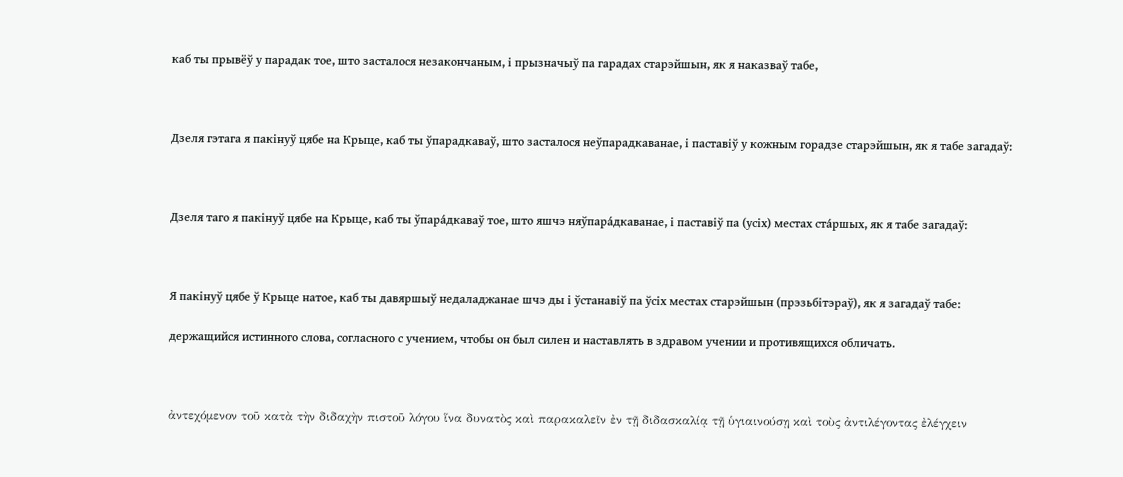каб ты прывёў у парадак тое, што засталося незакончаным, і прызначыў па гарадах старэйшын, як я наказваў табе,



Дзеля гэтага я пакінуў цябе на Крыце, каб ты ўпарадкаваў, што засталося неўпарадкаванае, і паставіў у кожным горадзе старэйшын, як я табе загадаў:



Дзеля таго я пакінуў цябе на Крыце, каб ты ўпара́дкаваў тое, што яшчэ няўпара́дкаванае, і паставіў па (усіх) местах ста́ршых, як я табе загадаў:



Я пакінуў цябе ў Крыце натое, каб ты давяршыў недаладжанае шчэ ды і ўстанавіў па ўсіх местах старэйшын (прэзьбітэраў), як я загадаў табе:

держащийся истинного слова, согласного с учением, чтобы он был силен и наставлять в здравом учении и противящихся обличать.



ἀντεχόμενον τοῦ κατὰ τὴν διδαχὴν πιστοῦ λόγου ἵνα δυνατὸς καὶ παρακαλεῖν ἐν τῇ διδασκαλίᾳ τῇ ὑγιαινούσῃ καὶ τοὺς ἀντιλέγοντας ἐλέγχειν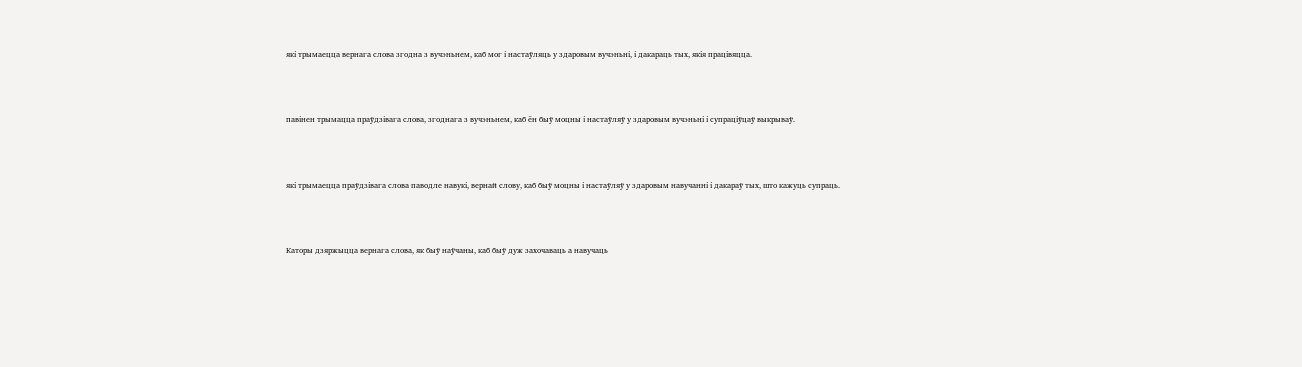які трымаецца вернага слова згодна з вучэньнем, каб мог і настаўляць у здаровым вучэньні, і дакараць тых, якія працівяцца.



павінен трымацца праўдзівага слова, згоднага з вучэньнем, каб ён быў моцны і настаўляў у здаровым вучэньні і супраціўцаў выкрываў.



які трымаецца праўдзівага слова паводле навукі, вернай слову, каб быў моцны і настаўляў у здаровым навучанні і дакараў тых, што кажуць супраць.



Каторы дзяржыцца вернага слова, як быў наўчаны, каб быў дуж захочаваць а навучаць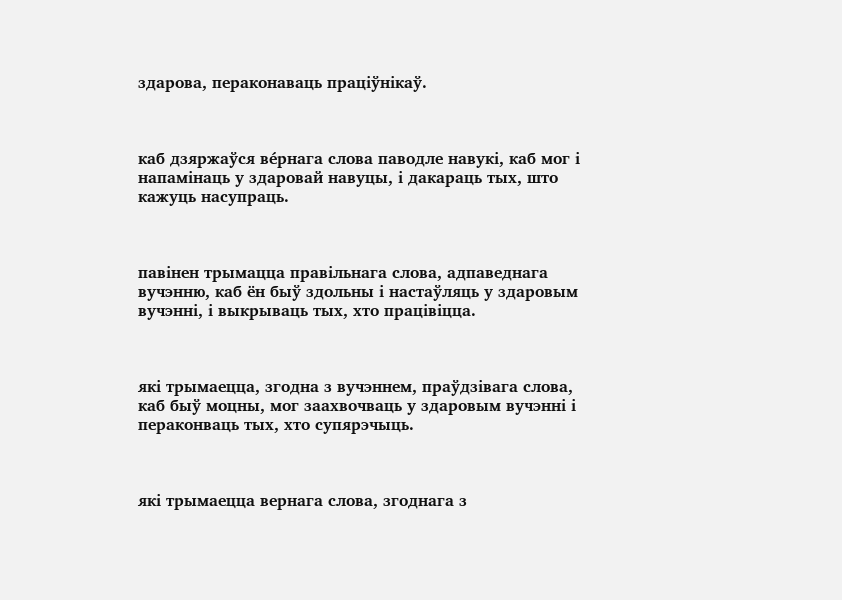здарова, пераконаваць праціўнікаў.



каб дзяржаўся ве́рнага слова паводле навукі, каб мог і напамінаць у здаровай навуцы, і дакараць тых, што кажуць насупраць.



павінен трымацца правільнага слова, адпаведнага вучэнню, каб ён быў здольны і настаўляць у здаровым вучэнні, і выкрываць тых, хто працівіцца.



які трымаецца, згодна з вучэннем, праўдзівага слова, каб быў моцны, мог заахвочваць у здаровым вучэнні і пераконваць тых, хто супярэчыць.



які трымаецца вернага слова, згоднага з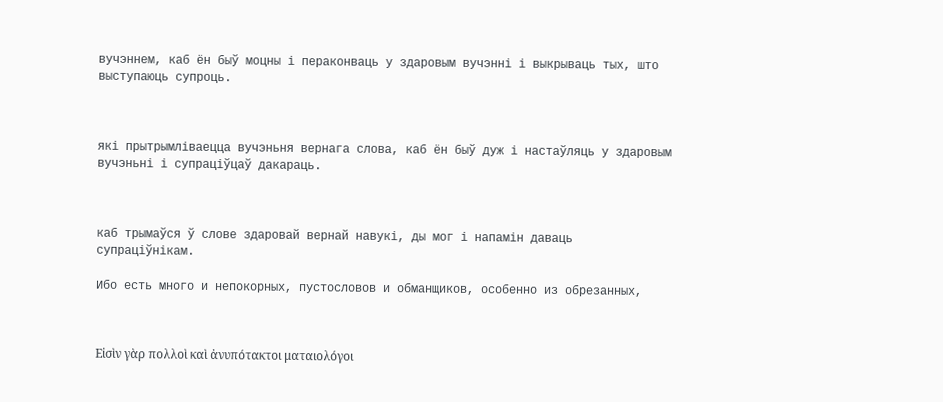вучэннем, каб ён быў моцны і пераконваць у здаровым вучэнні і выкрываць тых, што выступаюць супроць.



які прытрымліваецца вучэньня вернага слова, каб ён быў дуж і настаўляць у здаровым вучэньні і супраціўцаў дакараць.



каб трымаўся ў слове здаровай вернай навукі, ды мог і напамін даваць супраціўнікам.

Ибо есть много и непокорных, пустословов и обманщиков, особенно из обрезанных,



Εἰσὶν γὰρ πολλοὶ καὶ ἀνυπότακτοι ματαιολόγοι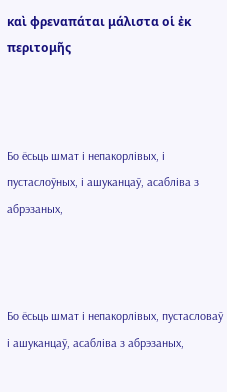καὶ φρεναπάται μάλιστα οἱ ἐκ περιτομῆς



Бо ёсьць шмат і непакорлівых, і пустаслоўных, і ашуканцаў, асабліва з абрэзаных,



Бо ёсьць шмат і непакорлівых, пустасловаў і ашуканцаў, асабліва з абрэзаных,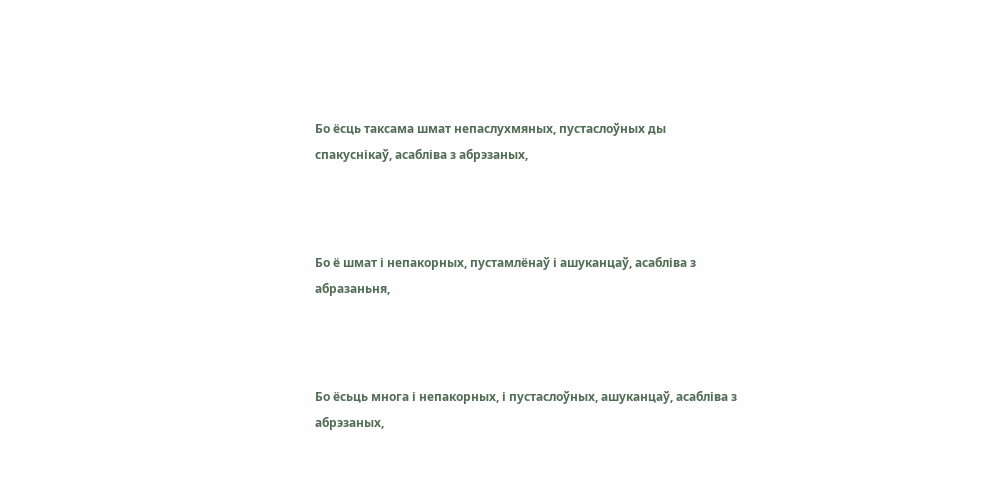Бо ёсць таксама шмат непаслухмяных, пустаслоўных ды спакуснікаў, асабліва з абрэзаных,



Бо ё шмат і непакорных, пустамлёнаў і ашуканцаў, асабліва з абразаньня,



Бо ёсьць многа і непакорных, і пустаслоўных, ашуканцаў, асабліва з абрэзаных,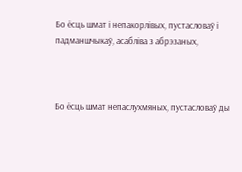Бо ёсць шмат і непакорлівых, пустасловаў і падманшчыкаў, асабліва з абрэзаных,



Бо ёсць шмат непаслухмяных, пустасловаў ды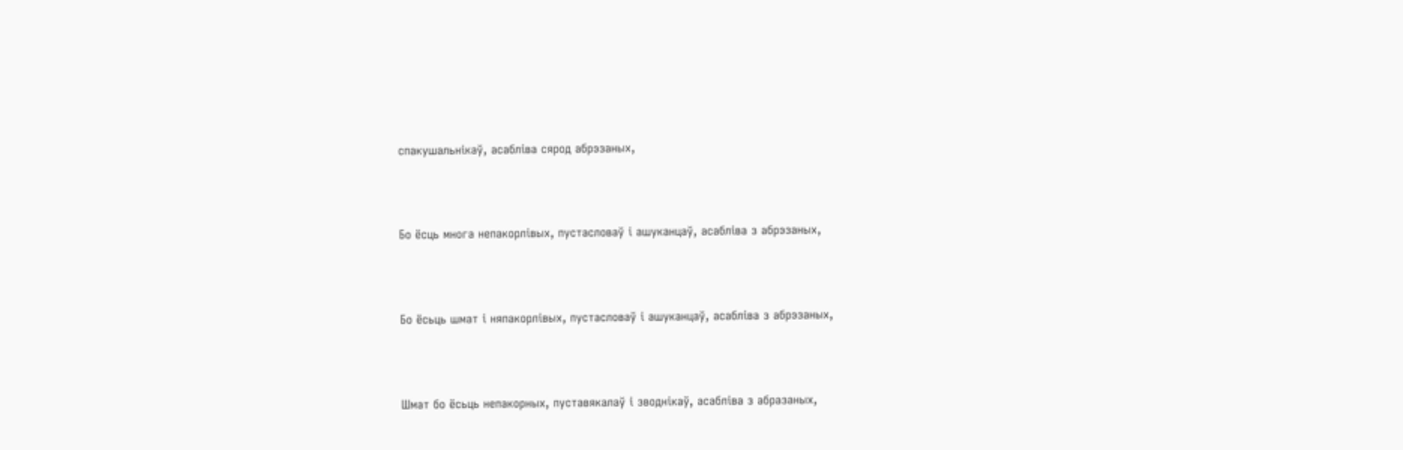спакушальнікаў, асабліва сярод абрэзаных,



Бо ёсць многа непакорлівых, пустасловаў і ашуканцаў, асабліва з абрэзаных,



Бо ёсьць шмат і няпакорлівых, пустасловаў і ашуканцаў, асабліва з абрэзаных,



Шмат бо ёсьць непакорных, пуставякалаў і зводнікаў, асабліва з абразаных,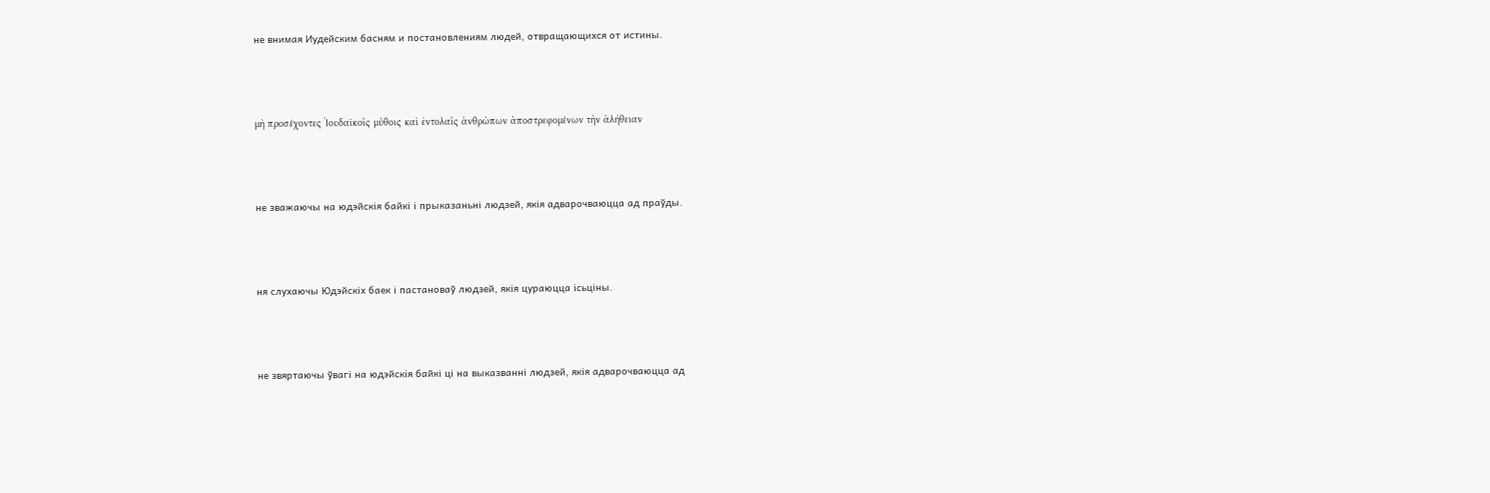не внимая Иудейским басням и постановлениям людей, отвращающихся от истины.



μὴ προσέχοντες Ἰουδαϊκοῖς μύθοις καὶ ἐντολαῖς ἀνθρώπων ἀποστρεφομένων τὴν ἀλήθειαν



не зважаючы на юдэйскія байкі і прыказаньні людзей, якія адварочваюцца ад праўды.



ня слухаючы Юдэйскіх баек і пастановаў людзей, якія цураюцца ісьціны.



не звяртаючы ўвагі на юдэйскія байкі ці на выказванні людзей, якія адварочваюцца ад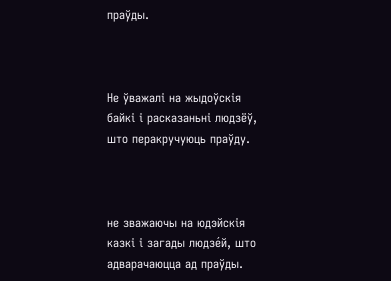праўды.



Не ўважалі на жыдоўскія байкі і расказаньні людзёў, што перакручуюць праўду.



не зважаючы на юдэйскія казкі і загады людзе́й, што адварачаюцца ад праўды.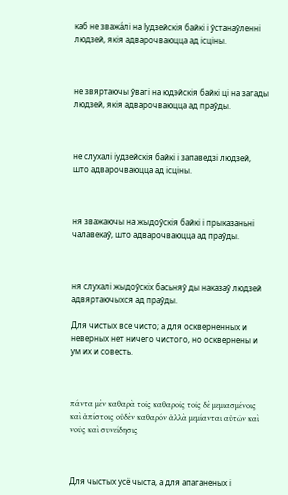каб не зважа́лі на Іудзейскія байкі і ўстанаўленні людзей, якія адварочваюцца ад ісціны.



не звяртаючы ўвагі на юдэйскія байкі ці на загады людзей, якія адварочваюцца ад праўды.



не слухалі іудзейскія байкі і запаведзі людзей, што адварочваюцца ад ісціны.



ня зважаючы на жыдоўскія байкі і прыказаньні чалавекаў, што адварочваюцца ад праўды.



ня слухалі жыдоўскіх басьняў ды наказаў людзей адвяртаючыхся ад праўды.

Для чистых все чисто; а для оскверненных и неверных нет ничего чистого, но осквернены и ум их и совесть.



πάντα μὲν καθαρὰ τοῖς καθαροῖς τοῖς δὲ μεμιασμένοις καὶ ἀπίστοις οὐδὲν καθαρόν ἀλλὰ μεμίανται αὐτῶν καὶ νοῦς καὶ συνείδησις



Для чыстых усё чыста, а для апаганеных і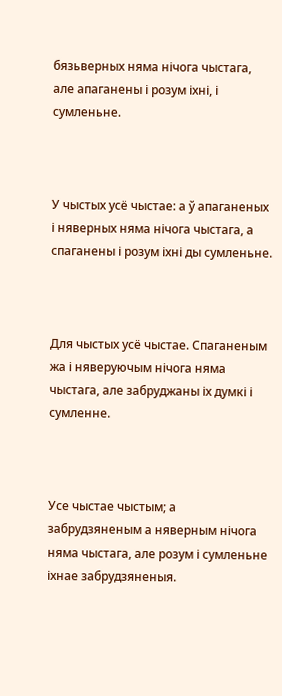бязьверных няма нічога чыстага, але апаганены і розум іхні, і сумленьне.



У чыстых усё чыстае: а ў апаганеных і няверных няма нічога чыстага, а спаганены і розум іхні ды сумленьне.



Для чыстых усё чыстае. Спаганеным жа і няверуючым нічога няма чыстага, але забруджаны іх думкі і сумленне.



Усе чыстае чыстым; а забрудзяненым а няверным нічога няма чыстага, але розум і сумленьне іхнае забрудзяненыя.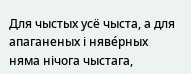Для чыстых усё чыста, а для апаганеных і няве́рных няма нічога чыстага,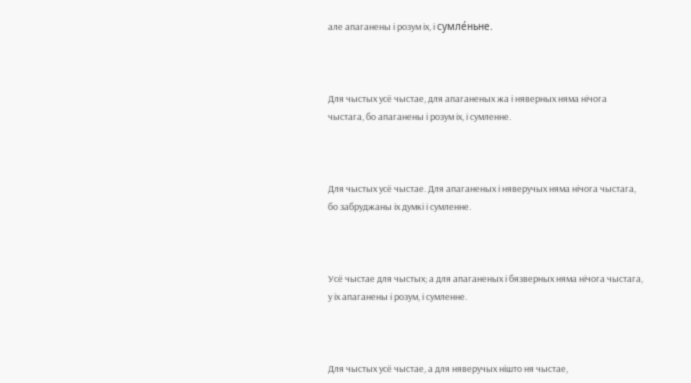але апаганены і розум іх, і сумле́ньне.



Для чыстых усё чыстае, для апаганеных жа і няверных няма нічога чыстага, бо апаганены і розум іх, і сумленне.



Для чыстых усё чыстае. Для апаганеных і няверучых няма нічога чыстага, бо забруджаны іх думкі і сумленне.



Усё чыстае для чыстых; а для апаганеных і бязверных няма нічога чыстага, у іх апаганены і розум, і сумленне.



Для чыстых усё чыстае, а для няверучых нішто ня чыстае,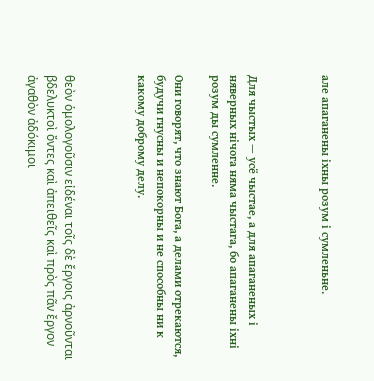але апаганены іхны розум і сумленьне.



Для чыстых — усё чыстае, а для апаганеных і няверных нічога няма чыстага, бо апаганены іхні розум ды сумленне.

Они говорят, что знают Бога, а делами отрекаются, будучи гнусны и непокорны и не способны ни к какому доброму делу.



θεὸν ὁμολογοῦσιν εἰδέναι τοῖς δὲ ἔργοις ἀρνοῦνται βδελυκτοὶ ὄντες καὶ ἀπειθεῖς καὶ πρὸς πᾶν ἔργον ἀγαθὸν ἀδόκιμοι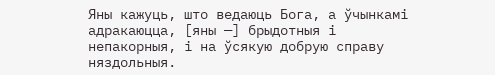Яны кажуць, што ведаюць Бога, а ўчынкамі адракаюцца, [яны —] брыдотныя і непакорныя, і на ўсякую добрую справу няздольныя.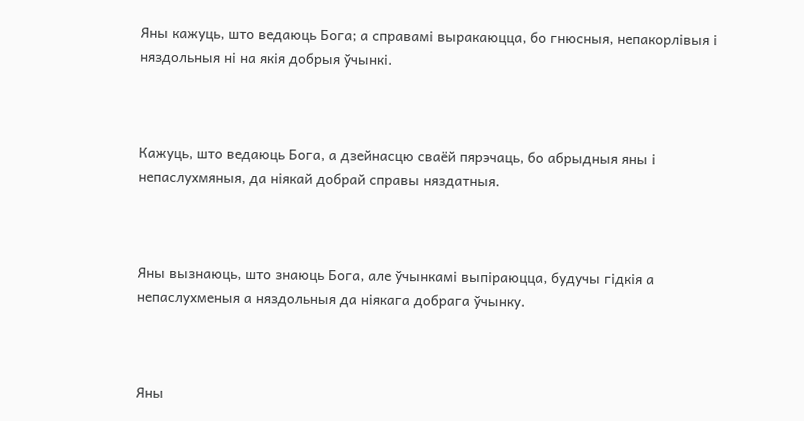Яны кажуць, што ведаюць Бога; а справамі выракаюцца, бо гнюсныя, непакорлівыя і няздольныя ні на якія добрыя ўчынкі.



Кажуць, што ведаюць Бога, а дзейнасцю сваёй пярэчаць, бо абрыдныя яны і непаслухмяныя, да ніякай добрай справы няздатныя.



Яны вызнаюць, што знаюць Бога, але ўчынкамі выпіраюцца, будучы гідкія а непаслухменыя а няздольныя да ніякага добрага ўчынку.



Яны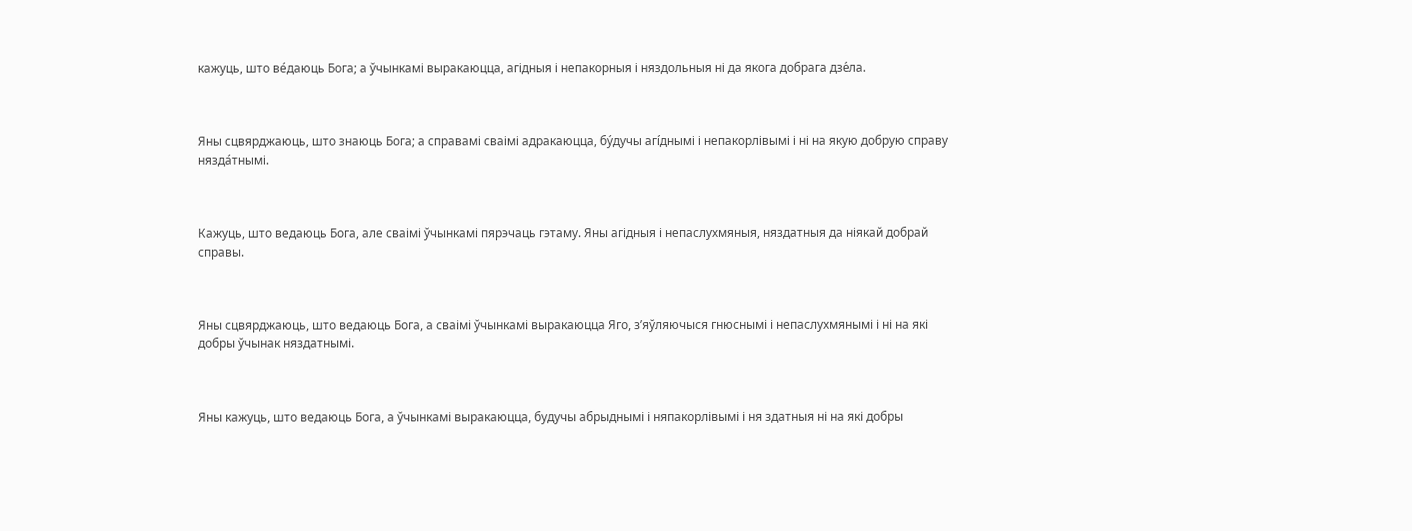кажуць, што ве́даюць Бога; а ўчынкамі выракаюцца, агідныя і непакорныя і няздольныя ні да якога добрага дзе́ла.



Яны сцвярджаюць, што знаюць Бога; а справамі сваімі адракаюцца, бу́дучы агíднымі і непакорлівымі і ні на якую добрую справу нязда́тнымі.



Кажуць, што ведаюць Бога, але сваімі ўчынкамі пярэчаць гэтаму. Яны агідныя і непаслухмяныя, няздатныя да ніякай добрай справы.



Яны сцвярджаюць, што ведаюць Бога, а сваімі ўчынкамі выракаюцца Яго, з’яўляючыся гнюснымі і непаслухмянымі і ні на які добры ўчынак няздатнымі.



Яны кажуць, што ведаюць Бога, а ўчынкамі выракаюцца, будучы абрыднымі і няпакорлівымі і ня здатныя ні на які добры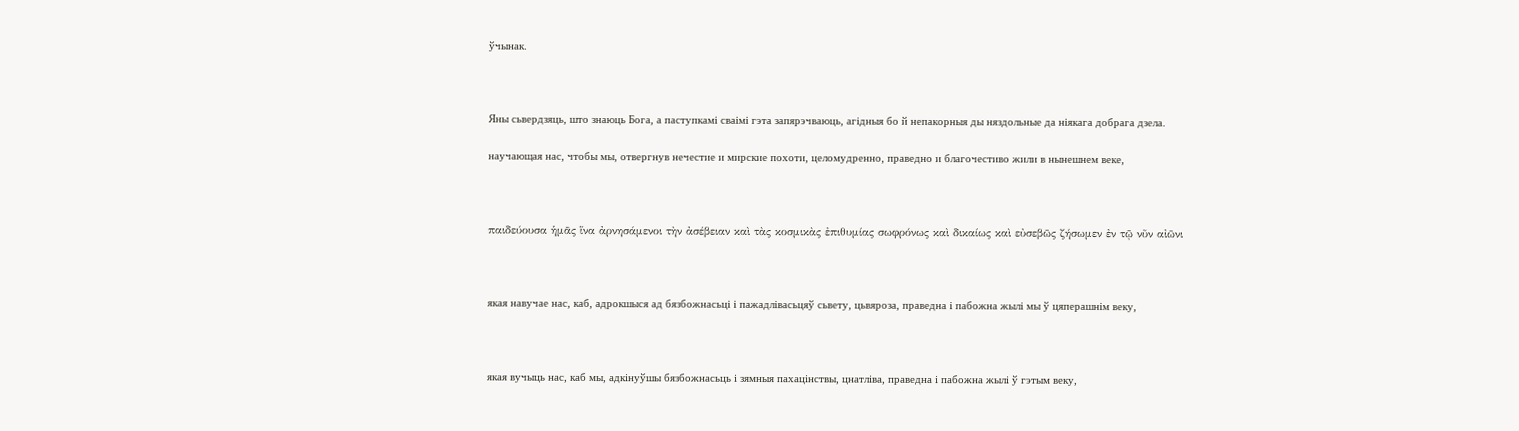ўчынак.



Яны сьвердзяць, што знаюць Бога, а паступкамі сваімі гэта запярэчваюць, агідныя бо й непакорныя ды няздольные да ніякага добрага дзела.

научающая нас, чтобы мы, отвергнув нечестие и мирские похоти, целомудренно, праведно и благочестиво жили в нынешнем веке,



παιδεύουσα ἡμᾶς ἵνα ἀρνησάμενοι τὴν ἀσέβειαν καὶ τὰς κοσμικὰς ἐπιθυμίας σωφρόνως καὶ δικαίως καὶ εὐσεβῶς ζήσωμεν ἐν τῷ νῦν αἰῶνι



якая навучае нас, каб, адрокшыся ад бязбожнасьці і пажадлівасьцяў сьвету, цьвяроза, праведна і пабожна жылі мы ў цяперашнім веку,



якая вучыць нас, каб мы, адкінуўшы бязбожнасьць і зямныя пахацінствы, цнатліва, праведна і пабожна жылі ў гэтым веку,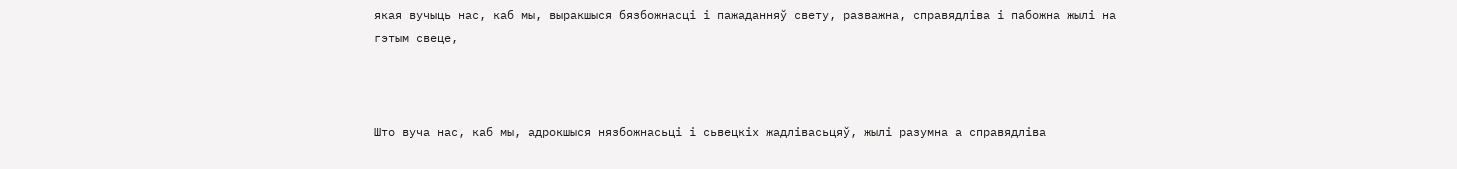якая вучыць нас, каб мы, выракшыся бязбожнасці і пажаданняў свету, разважна, справядліва і пабожна жылі на гэтым свеце,



Што вуча нас, каб мы, адрокшыся нязбожнасьці і сьвецкіх жадлівасьцяў, жылі разумна а справядліва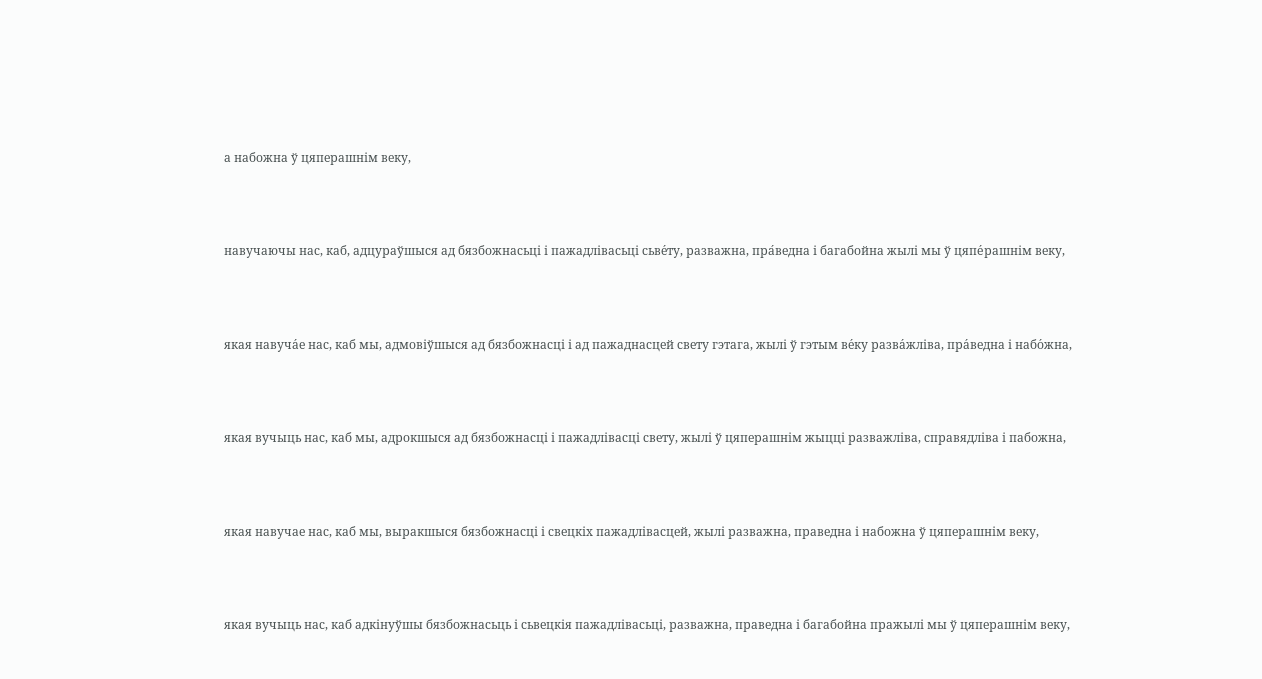а набожна ў цяперашнім веку,



навучаючы нас, каб, адцураўшыся ад бязбожнасьці і пажадлівасьці сьве́ту, разважна, пра́ведна і багабойна жылі мы ў цяпе́рашнім веку,



якая навуча́е нас, каб мы, адмовіўшыся ад бязбожнасці і ад пажаднасцей свету гэтага, жылі ў гэтым ве́ку разва́жліва, пра́ведна і набо́жна,



якая вучыць нас, каб мы, адрокшыся ад бязбожнасці і пажадлівасці свету, жылі ў цяперашнім жыцці разважліва, справядліва і пабожна,



якая навучае нас, каб мы, выракшыся бязбожнасці і свецкіх пажадлівасцей, жылі разважна, праведна і набожна ў цяперашнім веку,



якая вучыць нас, каб адкінуўшы бязбожнасьць і сьвецкія пажадлівасьці, разважна, праведна і багабойна пражылі мы ў цяперашнім веку,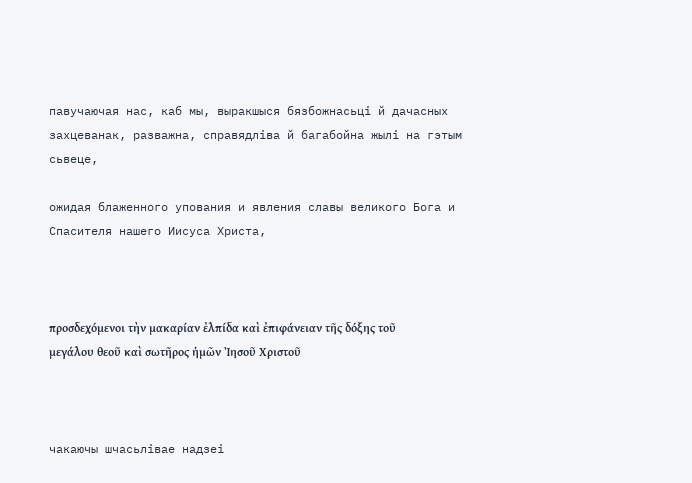павучаючая нас, каб мы, выракшыся бязбожнасьці й дачасных захцеванак, разважна, справядліва й багабойна жылі на гэтым сьвеце,

ожидая блаженного упования и явления славы великого Бога и Спасителя нашего Иисуса Христа,



προσδεχόμενοι τὴν μακαρίαν ἐλπίδα καὶ ἐπιφάνειαν τῆς δόξης τοῦ μεγάλου θεοῦ καὶ σωτῆρος ἡμῶν Ἰησοῦ Χριστοῦ



чакаючы шчасьлівае надзеі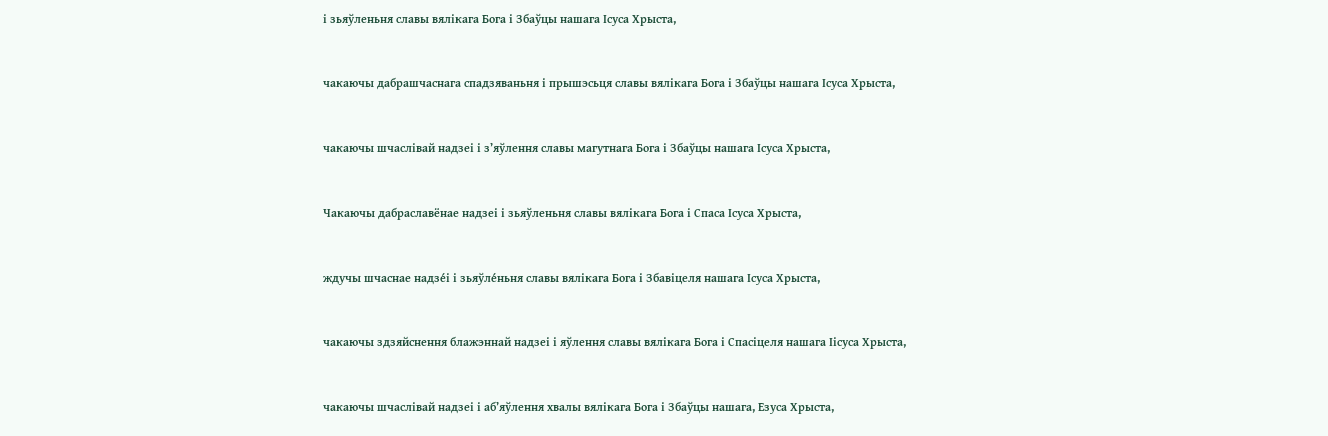і зьяўленьня славы вялікага Бога і Збаўцы нашага Ісуса Хрыста,



чакаючы дабрашчаснага спадзяваньня і прышэсьця славы вялікага Бога і Збаўцы нашага Ісуса Хрыста,



чакаючы шчаслівай надзеі і з’яўлення славы магутнага Бога і Збаўцы нашага Ісуса Хрыста,



Чакаючы дабраславёнае надзеі і зьяўленьня славы вялікага Бога і Спаса Ісуса Хрыста,



ждучы шчаснае надзе́і і зьяўле́ньня славы вялікага Бога і Збавіцеля нашага Ісуса Хрыста,



чакаючы здзяйснення блажэннай надзеі і яўлення славы вялікага Бога і Спасіцеля нашага Іісуса Хрыста,



чакаючы шчаслівай надзеі і аб’яўлення хвалы вялікага Бога і Збаўцы нашага, Езуса Хрыста,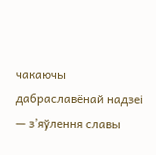чакаючы дабраславёнай надзеі — з’яўлення славы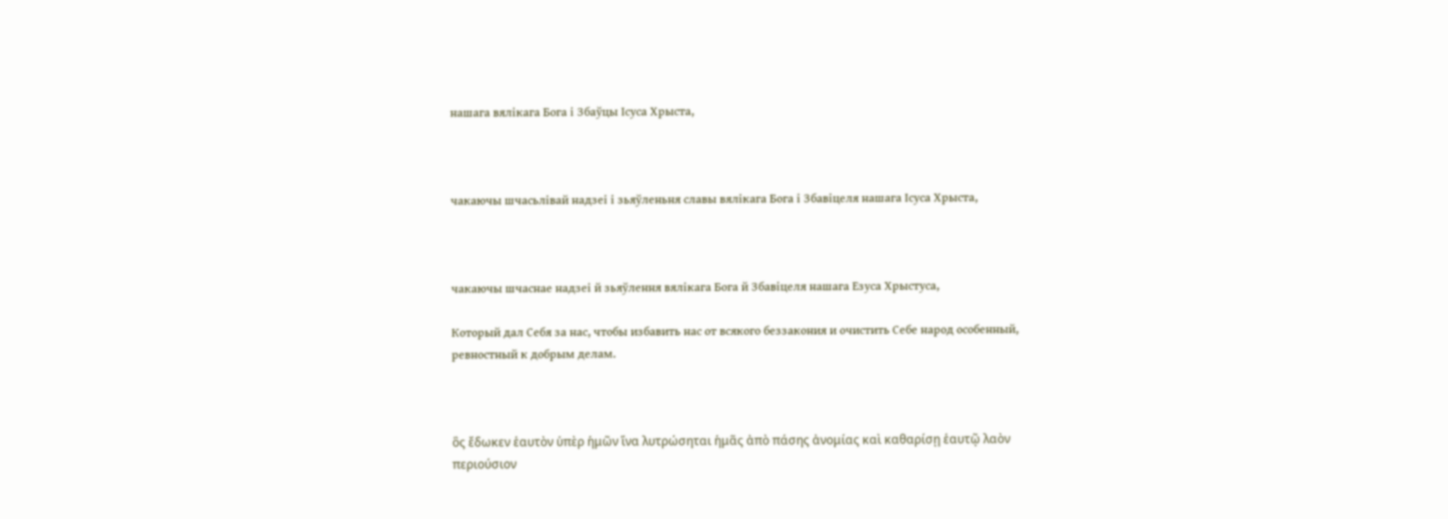нашага вялікага Бога і Збаўцы Ісуса Хрыста,



чакаючы шчасьлівай надзеі і зьяўленьня славы вялікага Бога і Збавіцеля нашага Ісуса Хрыста,



чакаючы шчаснае надзеі й зьяўлення вялікага Бога й Збавіцеля нашага Езуса Хрыстуса,

Который дал Себя за нас, чтобы избавить нас от всякого беззакония и очистить Себе народ особенный, ревностный к добрым делам.



ὃς ἔδωκεν ἑαυτὸν ὑπὲρ ἡμῶν ἵνα λυτρώσηται ἡμᾶς ἀπὸ πάσης ἀνομίας καὶ καθαρίσῃ ἑαυτῷ λαὸν περιούσιον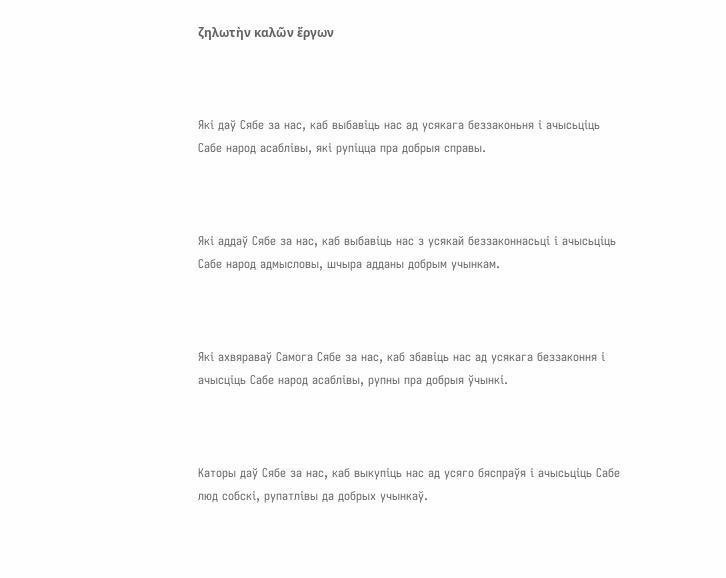ζηλωτὴν καλῶν ἔργων



Які даў Сябе за нас, каб выбавіць нас ад усякага беззаконьня і ачысьціць Сабе народ асаблівы, які рупіцца пра добрыя справы.



Які аддаў Сябе за нас, каб выбавіць нас з усякай беззаконнасьці і ачысьціць Сабе народ адмысловы, шчыра адданы добрым учынкам.



Які ахвяраваў Самога Сябе за нас, каб збавіць нас ад усякага беззаконня і ачысціць Сабе народ асаблівы, рупны пра добрыя ўчынкі.



Каторы даў Сябе за нас, каб выкупіць нас ад усяго бяспраўя і ачысьціць Сабе люд собскі, рупатлівы да добрых учынкаў.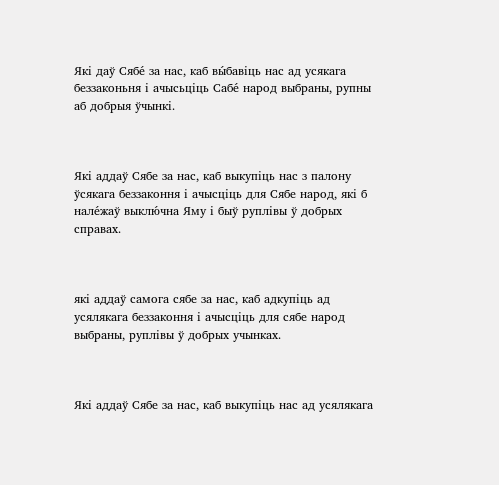Які даў Сябе́ за нас, каб вы́бавіць нас ад усякага беззаконьня і ачысьціць Сабе́ народ выбраны, рупны аб добрыя ўчынкі.



Які аддаў Сябе за нас, каб выкупіць нас з палону ўсякага беззаконня і ачысціць для Сябе народ, які б нале́жаў выклю́чна Яму і быў руплівы ў добрых справах.



які аддаў самога сябе за нас, каб адкупіць ад усялякага беззаконня і ачысціць для сябе народ выбраны, руплівы ў добрых учынках.



Які аддаў Сябе за нас, каб выкупіць нас ад усялякага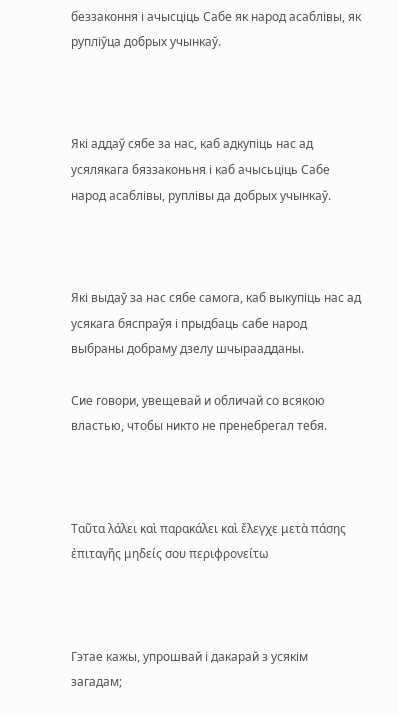беззаконня і ачысціць Сабе як народ асаблівы, як рупліўца добрых учынкаў.



Які аддаў сябе за нас, каб адкупіць нас ад усялякага бяззаконьня і каб ачысьціць Сабе народ асаблівы, руплівы да добрых учынкаў.



Які выдаў за нас сябе самога, каб выкупіць нас ад усякага бяспраўя і прыдбаць сабе народ выбраны добраму дзелу шчыраадданы.

Сие говори, увещевай и обличай со всякою властью, чтобы никто не пренебрегал тебя.



Ταῦτα λάλει καὶ παρακάλει καὶ ἔλεγχε μετὰ πάσης ἐπιταγῆς μηδείς σου περιφρονείτω



Гэтае кажы, упрошвай і дакарай з усякім загадам;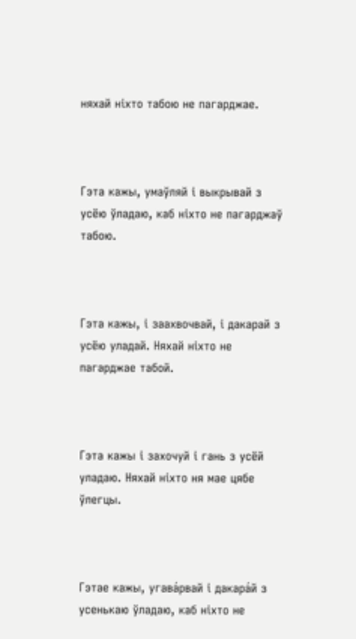няхай ніхто табою не пагарджае.



Гэта кажы, умаўляй і выкрывай з усёю ўладаю, каб ніхто не пагарджаў табою.



Гэта кажы, і заахвочвай, і дакарай з усёю уладай. Няхай ніхто не пагарджае табой.



Гэта кажы і захочуй і гань з усёй уладаю. Няхай ніхто ня мае цябе ўлегцы.



Гэтае кажы, угава́рвай і дакара́й з усенькаю ўладаю, каб ніхто не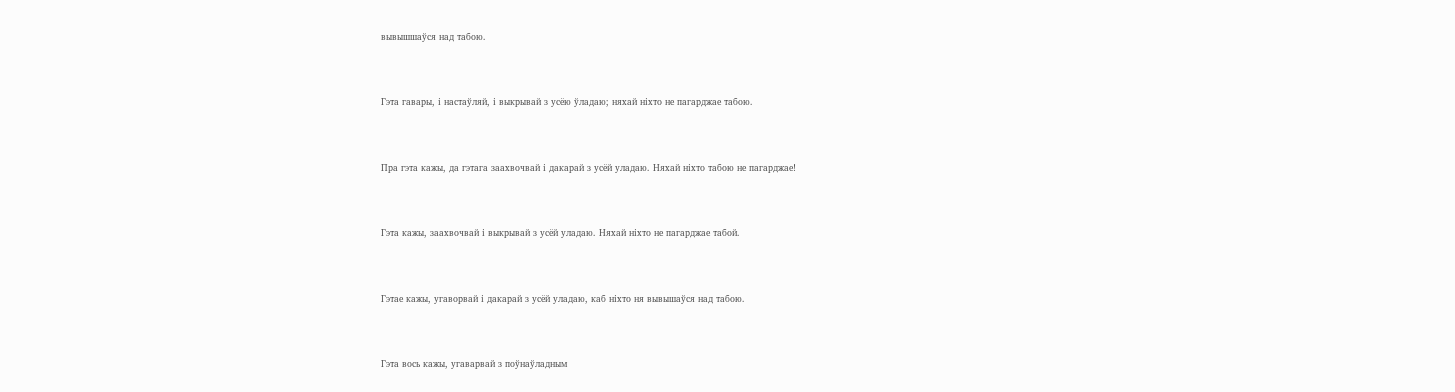вывышшаўся над табою.



Гэта гавары, і настаўляй, і выкрывай з усёю ўладаю; няхай ніхто не пагарджае табою.



Пра гэта кажы, да гэтага заахвочвай і дакарай з усёй уладаю. Няхай ніхто табою не пагарджае!



Гэта кажы, заахвочвай і выкрывай з усёй уладаю. Няхай ніхто не пагарджае табой.



Гэтае кажы, угаворвай і дакарай з усёй уладаю, каб ніхто ня вывышаўся над табою.



Гэта вось кажы, угаварвай з поўнаўладным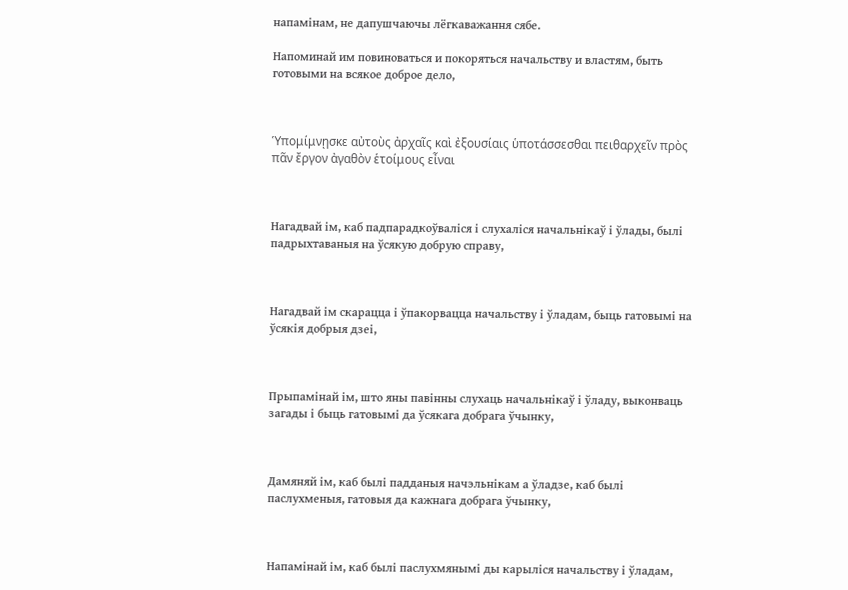напамінам, не дапушчаючы лёгкаважання сябе.

Напоминай им повиноваться и покоряться начальству и властям, быть готовыми на всякое доброе дело,



Ὑπομίμνῃσκε αὐτοὺς ἀρχαῖς καὶ ἐξουσίαις ὑποτάσσεσθαι πειθαρχεῖν πρὸς πᾶν ἔργον ἀγαθὸν ἑτοίμους εἶναι



Нагадвай ім, каб падпарадкоўваліся і слухаліся начальнікаў і ўлады, былі падрыхтаваныя на ўсякую добрую справу,



Нагадвай ім скарацца і ўпакорвацца начальству і ўладам, быць гатовымі на ўсякія добрыя дзеі,



Прыпамінай ім, што яны павінны слухаць начальнікаў і ўладу, выконваць загады і быць гатовымі да ўсякага добрага ўчынку,



Дамяняй ім, каб былі падданыя начэльнікам а ўладзе, каб былі паслухменыя, гатовыя да кажнага добрага ўчынку,



Напамінай ім, каб былі паслухмянымі ды карыліся начальству і ўладам,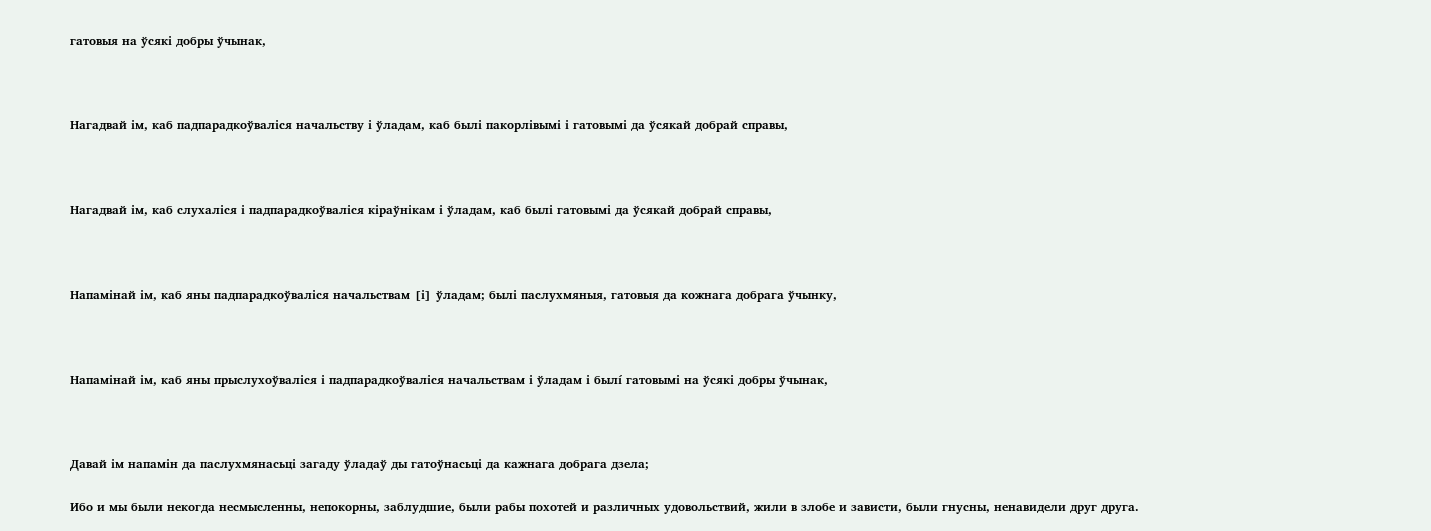гатовыя на ўсякі добры ўчынак,



Нагадвай ім, каб падпарадкоўваліся начальству і ўладам, каб былі пакорлівымі і гатовымі да ўсякай добрай справы,



Нагадвай ім, каб слухаліся і падпарадкоўваліся кіраўнікам і ўладам, каб былі гатовымі да ўсякай добрай справы,



Напамінай ім, каб яны падпарадкоўваліся начальствам [і] ўладам; былі паслухмяныя, гатовыя да кожнага добрага ўчынку,



Напамінай ім, каб яны прыслухоўваліся і падпарадкоўваліся начальствам і ўладам і былí гатовымі на ўсякі добры ўчынак,



Давай ім напамін да паслухмянасьці загаду ўладаў ды гатоўнасьці да кажнага добрага дзела;

Ибо и мы были некогда несмысленны, непокорны, заблудшие, были рабы похотей и различных удовольствий, жили в злобе и зависти, были гнусны, ненавидели друг друга.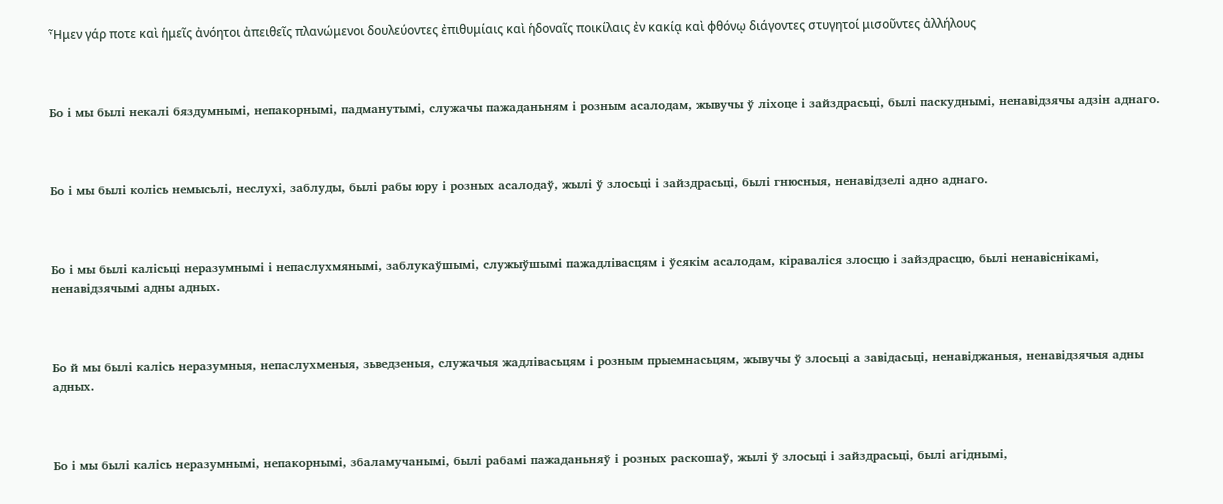Ἦμεν γάρ ποτε καὶ ἡμεῖς ἀνόητοι ἀπειθεῖς πλανώμενοι δουλεύοντες ἐπιθυμίαις καὶ ἡδοναῖς ποικίλαις ἐν κακίᾳ καὶ φθόνῳ διάγοντες στυγητοί μισοῦντες ἀλλήλους



Бо і мы былі некалі бяздумнымі, непакорнымі, падманутымі, служачы пажаданьням і розным асалодам, жывучы ў ліхоце і зайздрасьці, былі паскуднымі, ненавідзячы адзін аднаго.



Бо і мы былі колісь немысьлі, неслухі, заблуды, былі рабы юру і розных асалодаў, жылі ў злосьці і зайздрасьці, былі гнюсныя, ненавідзелі адно аднаго.



Бо і мы былі калісьці неразумнымі і непаслухмянымі, заблукаўшымі, служыўшымі пажадлівасцям і ўсякім асалодам, кіраваліся злосцю і зайздрасцю, былі ненавіснікамі, ненавідзячымі адны адных.



Бо й мы былі калісь неразумныя, непаслухменыя, зьведзеныя, служачыя жадлівасьцям і розным прыемнасьцям, жывучы ў злосьці а завідасьці, ненавіджаныя, ненавідзячыя адны адных.



Бо і мы былі калісь неразумнымі, непакорнымі, збаламучанымі, былі рабамі пажаданьняў і розных раскошаў, жылі ў злосьці і зайздрасьці, былі агіднымі,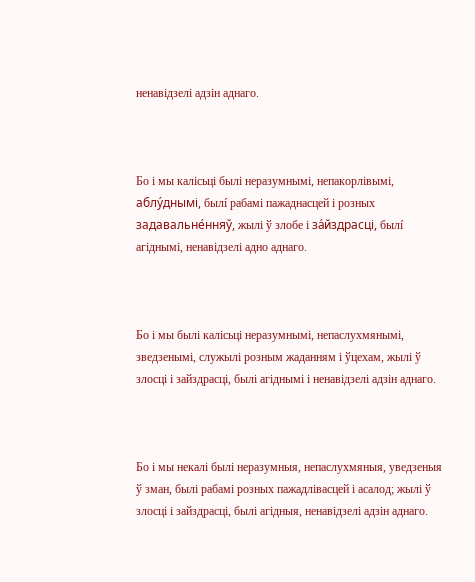ненавідзелі адзін аднаго.



Бо і мы калісьці былі неразумнымі, непакорлівымі, аблу́днымі, былí рабамі пажаднасцей і розных задавальне́нняў, жылі ў злобе і за́йздрасці, былí агіднымі, ненавідзелі адно аднаго.



Бо і мы былі калісьці неразумнымі, непаслухмянымі, зведзенымі, служылі розным жаданням і ўцехам, жылі ў злосці і зайздрасці, былі агіднымі і ненавідзелі адзін аднаго.



Бо і мы некалі былі неразумныя, непаслухмяныя, уведзеныя ў зман, былі рабамі розных пажадлівасцей і асалод; жылі ў злосці і зайздрасці, былі агідныя, ненавідзелі адзін аднаго.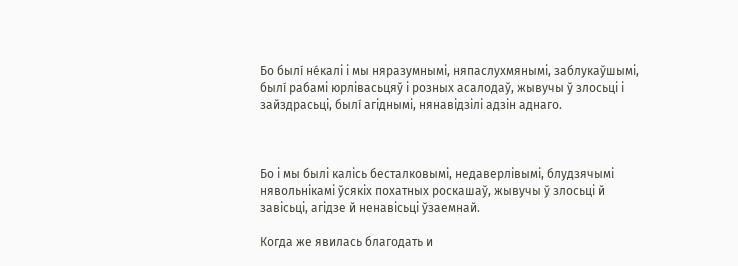Бо былí не́калі і мы няразумнымі, няпаслухмянымі, заблукаўшымі, былí рабамі юрлівасьцяў і розных асалодаў, жывучы ў злосьці і зайздрасьці, былí агіднымі, нянавідзілі адзін аднаго.



Бо і мы былі калісь бесталковымі, недаверлівымі, блудзячымі нявольнікамі ўсякіх похатных роскашаў, жывучы ў злосьці й завісьці, агідзе й ненавісьці ўзаемнай.

Когда же явилась благодать и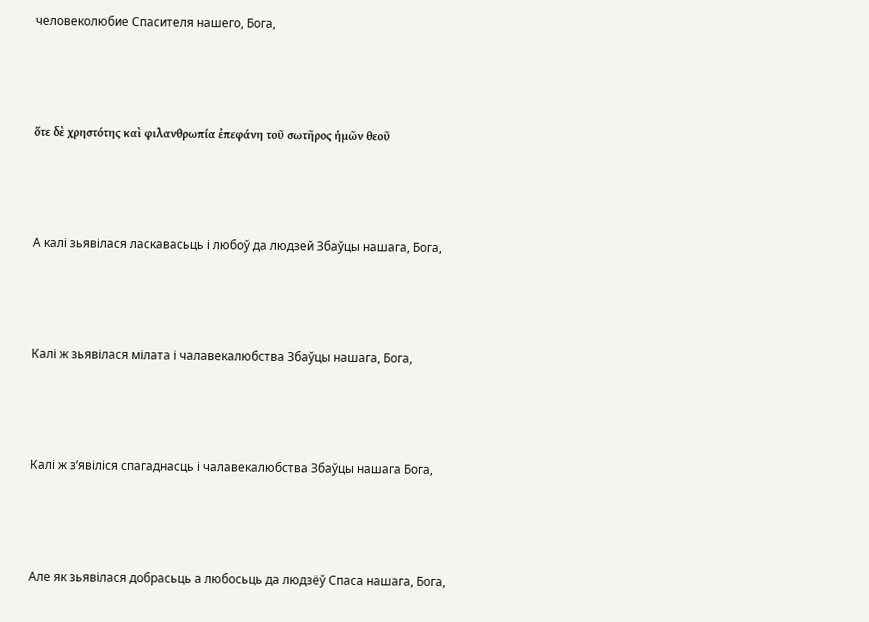человеколюбие Спасителя нашего, Бога,



ὅτε δὲ χρηστότης καὶ φιλανθρωπία ἐπεφάνη τοῦ σωτῆρος ἡμῶν θεοῦ



А калі зьявілася ласкавасьць і любоў да людзей Збаўцы нашага, Бога,



Калі ж зьявілася мілата і чалавекалюбства Збаўцы нашага, Бога,



Калі ж з’явіліся спагаднасць і чалавекалюбства Збаўцы нашага Бога,



Але як зьявілася добрасьць а любосьць да людзёў Спаса нашага, Бога,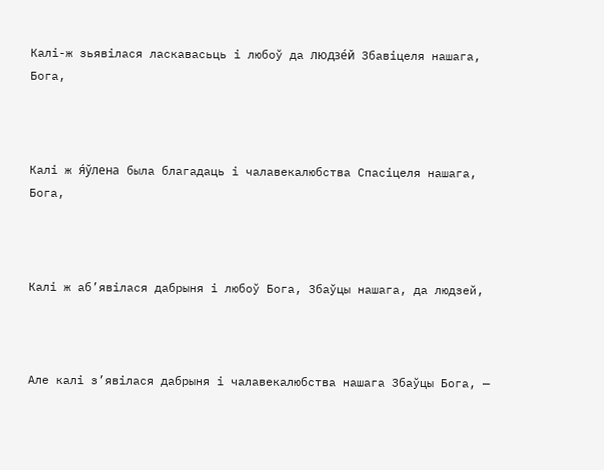Калі-ж зьявілася ласкавасьць і любоў да людзе́й Збавіцеля нашага, Бога,



Калі ж я́ўлена была благадаць і чалавекалюбства Спасіцеля нашага, Бога,



Калі ж аб’явілася дабрыня і любоў Бога, Збаўцы нашага, да людзей,



Але калі з’явілася дабрыня і чалавекалюбства нашага Збаўцы Бога, —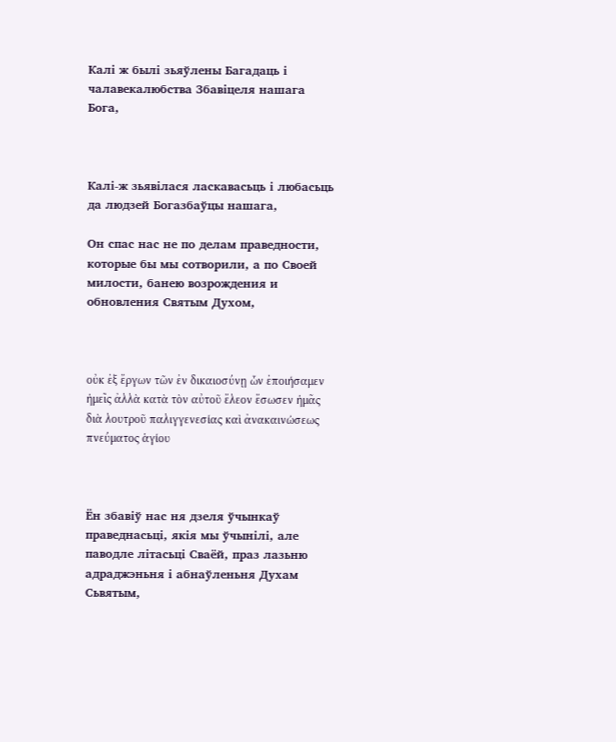Калі ж былі зьяўлены Багадаць і чалавекалюбства Збавіцеля нашага Бога,



Калі-ж зьявілася ласкавасьць і любасьць да людзей Богазбаўцы нашага,

Он спас нас не по делам праведности, которые бы мы сотворили, а по Своей милости, банею возрождения и обновления Святым Духом,



οὐκ ἐξ ἔργων τῶν ἐν δικαιοσύνῃ ὧν ἐποιήσαμεν ἡμεῖς ἀλλὰ κατὰ τὸν αὐτοῦ ἔλεον ἔσωσεν ἡμᾶς διὰ λουτροῦ παλιγγενεσίας καὶ ἀνακαινώσεως πνεύματος ἁγίου



Ён збавіў нас ня дзеля ўчынкаў праведнасьці, якія мы ўчынілі, але паводле літасьці Сваёй, праз лазьню адраджэньня і абнаўленьня Духам Сьвятым,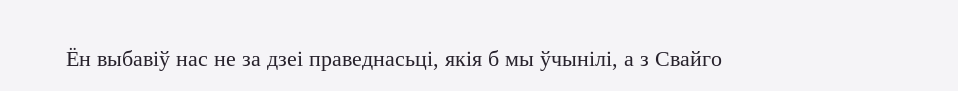Ён выбавіў нас не за дзеі праведнасьці, якія б мы ўчынілі, а з Свайго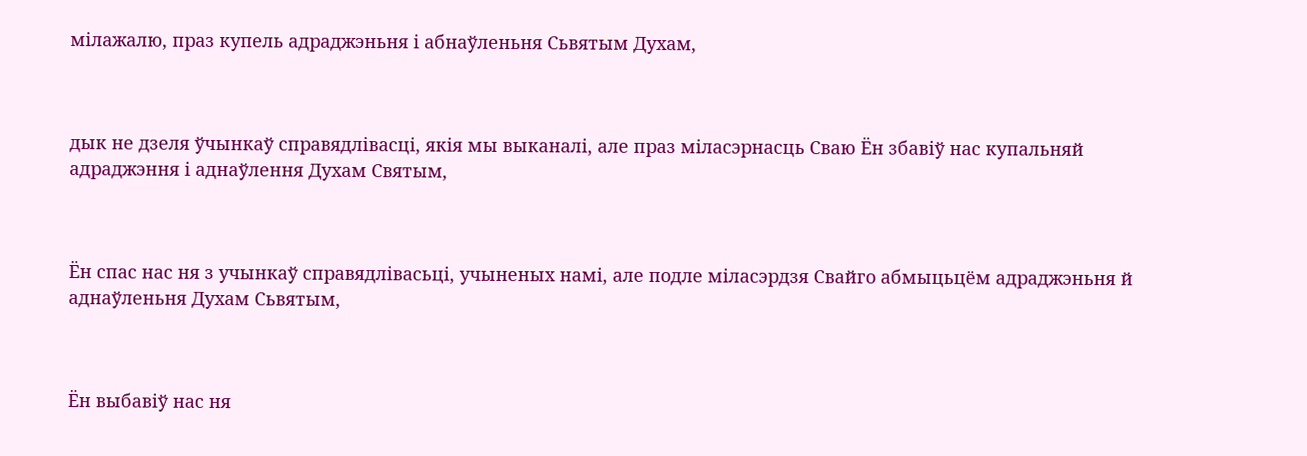мілажалю, праз купель адраджэньня і абнаўленьня Сьвятым Духам,



дык не дзеля ўчынкаў справядлівасці, якія мы выканалі, але праз міласэрнасць Сваю Ён збавіў нас купальняй адраджэння і аднаўлення Духам Святым,



Ён спас нас ня з учынкаў справядлівасьці, учыненых намі, але подле міласэрдзя Свайго абмыцьцём адраджэньня й аднаўленьня Духам Сьвятым,



Ён выбавіў нас ня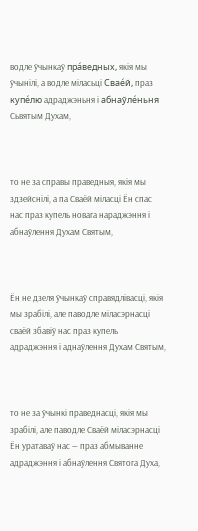водле ўчынкаў пра́ведных, якія мы ўчынілі, а водле міласьці Свае́й, праз купе́лю адраджэньня і абнаўле́ньня Сьвятым Духам,



то не за справы праведныя, якія мы здзейснілі, а па Сваёй міласці Ён спас нас праз купель новага нараджэння і абнаўлення Духам Святым,



Ён не дзеля ўчынкаў справядлівасці, якія мы зрабілі, але паводле міласэрнасці сваёй збавіў нас праз купель адраджэння і аднаўлення Духам Святым,



то не за ўчынкі праведнасці, якія мы зрабілі, але паводле Сваёй міласэрнасці Ён уратаваў нас — праз абмыванне адраджэння і абнаўлення Святога Духа,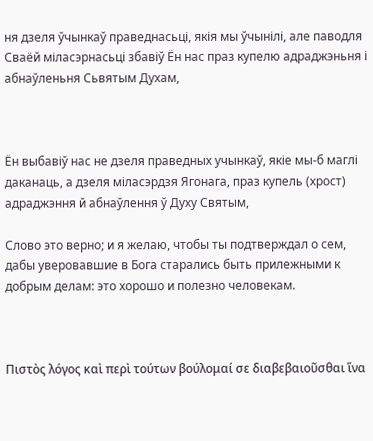ня дзеля ўчынкаў праведнасьці, якія мы ўчынілі, але паводля Сваёй міласэрнасьці збавіў Ён нас праз купелю адраджэньня і абнаўленьня Сьвятым Духам,



Ён выбавіў нас не дзеля праведных учынкаў, якіе мы-б маглі даканаць, а дзеля міласэрдзя Ягонага, праз купель (хрост) адраджэння й абнаўлення ў Духу Святым,

Слово это верно; и я желаю, чтобы ты подтверждал о сем, дабы уверовавшие в Бога старались быть прилежными к добрым делам: это хорошо и полезно человекам.



Πιστὸς λόγος καὶ περὶ τούτων βούλομαί σε διαβεβαιοῦσθαι ἵνα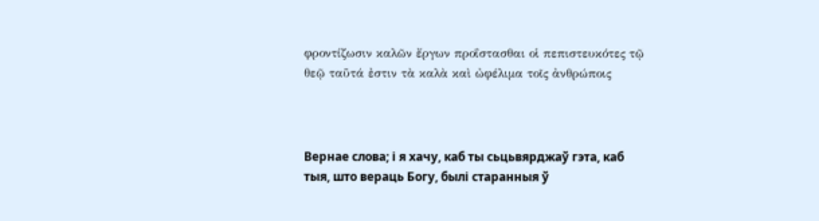φροντίζωσιν καλῶν ἔργων προΐστασθαι οἱ πεπιστευκότες τῷ θεῷ ταῦτά ἐστιν τὰ καλὰ καὶ ὠφέλιμα τοῖς ἀνθρώποις



Вернае слова; і я хачу, каб ты сьцьвярджаў гэта, каб тыя, што вераць Богу, былі старанныя ў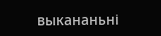выкананьні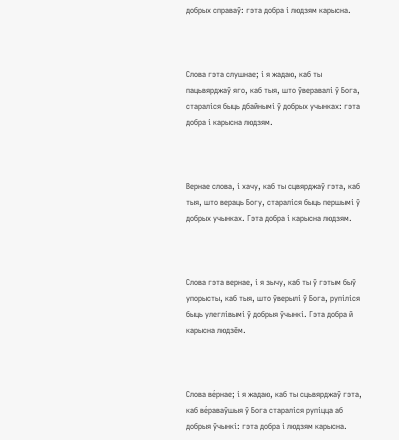добрых справаў: гэта добра і людзям карысна.



Слова гэта слушнае; і я жадаю, каб ты пацьвярджаў яго, каб тыя, што ўверавалі ў Бога, стараліся быць дбайнымі ў добрых учынках: гэта добра і карысна людзям.



Вернае слова, і хачу, каб ты сцвярджаў гэта, каб тыя, што вераць Богу, стараліся быць першымі ў добрых учынках. Гэта добра і карысна людзям.



Слова гэта вернае, і я зычу, каб ты ў гэтым быў упорысты, каб тыя, што ўверылі ў Бога, рупіліся быць улеглівымі ў добрыя ўчынкі. Гэта добра й карысна людзём.



Слова ве́рнае; і я жадаю, каб ты сцьвярджаў гэта, каб ве́раваўшыя ў Бога стараліся рупіцца аб добрыя ўчынкі: гэта добра і людзям карысна.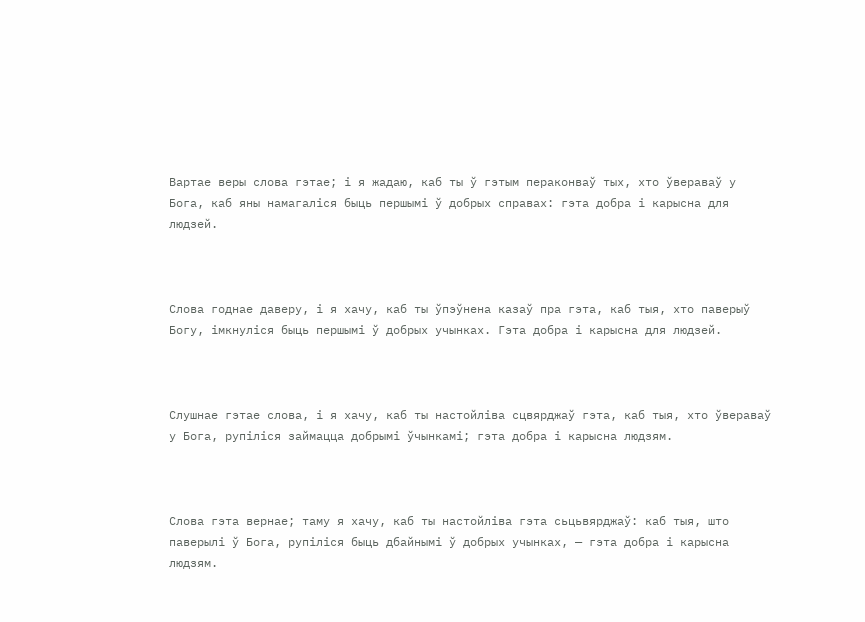Вартае веры слова гэтае; і я жадаю, каб ты ў гэтым пераконваў тых, хто ўвераваў у Бога, каб яны намагаліся быць першымі ў добрых справах: гэта добра і карысна для людзей.



Слова годнае даверу, і я хачу, каб ты ўпэўнена казаў пра гэта, каб тыя, хто паверыў Богу, імкнуліся быць першымі ў добрых учынках. Гэта добра і карысна для людзей.



Слушнае гэтае слова, і я хачу, каб ты настойліва сцвярджаў гэта, каб тыя, хто ўвераваў у Бога, рупіліся займацца добрымі ўчынкамі; гэта добра і карысна людзям.



Слова гэта вернае; таму я хачу, каб ты настойліва гэта сьцьвярджаў: каб тыя, што паверылі ў Бога, рупіліся быць дбайнымі ў добрых учынках, — гэта добра і карысна людзям.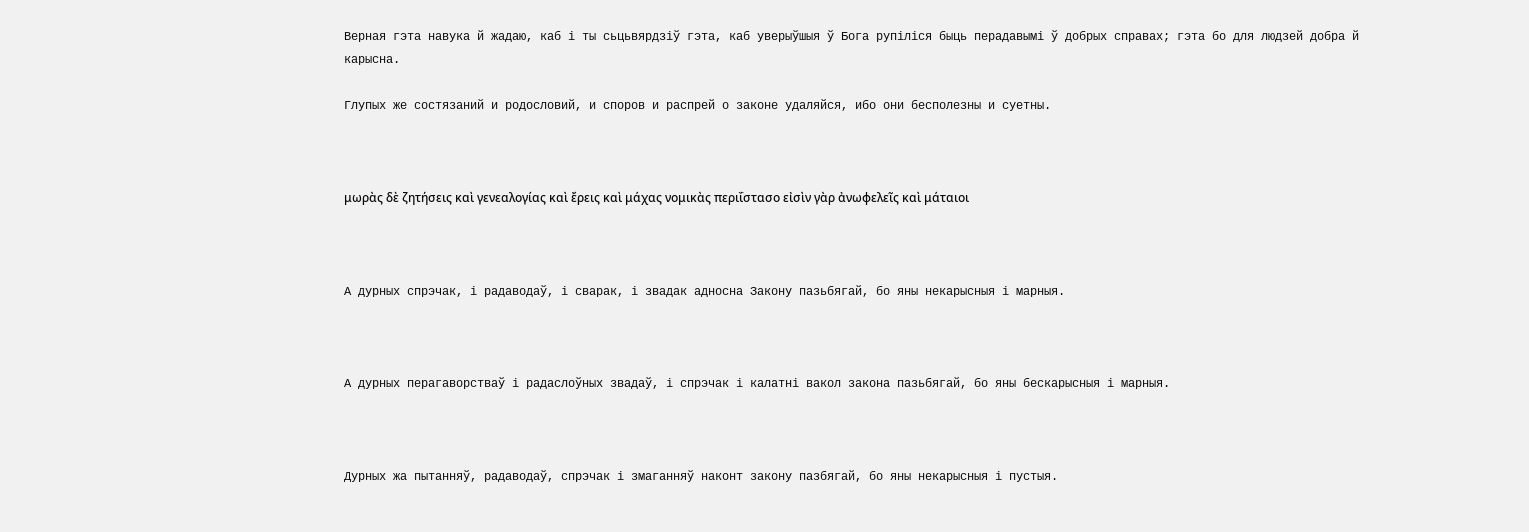Верная гэта навука й жадаю, каб і ты сьцьвярдзіў гэта, каб уверыўшыя ў Бога рупіліся быць перадавымі ў добрых справах; гэта бо для людзей добра й карысна.

Глупых же состязаний и родословий, и споров и распрей о законе удаляйся, ибо они бесполезны и суетны.



μωρὰς δὲ ζητήσεις καὶ γενεαλογίας καὶ ἔρεις καὶ μάχας νομικὰς περιΐστασο εἰσὶν γὰρ ἀνωφελεῖς καὶ μάταιοι



А дурных спрэчак, і радаводаў, і сварак, і звадак адносна Закону пазьбягай, бо яны некарысныя і марныя.



А дурных перагаворстваў і радаслоўных звадаў, і спрэчак і калатні вакол закона пазьбягай, бо яны бескарысныя і марныя.



Дурных жа пытанняў, радаводаў, спрэчак і змаганняў наконт закону пазбягай, бо яны некарысныя і пустыя.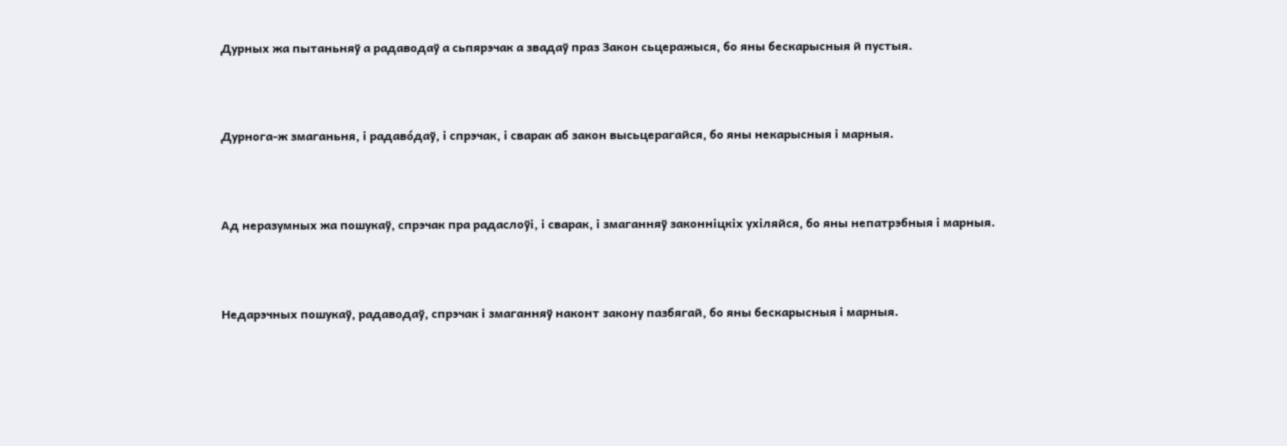Дурных жа пытаньняў а радаводаў а сьпярэчак а звадаў праз Закон сьцеражыся, бо яны бескарысныя й пустыя.



Дурнога-ж змаганьня, і радаво́даў, і спрэчак, і сварак аб закон высьцерагайся, бо яны некарысныя і марныя.



Ад неразумных жа пошукаў, спрэчак пра радаслоўі, і сварак, і змаганняў законніцкіх ухіляйся, бо яны непатрэбныя і марныя.



Недарэчных пошукаў, радаводаў, спрэчак і змаганняў наконт закону пазбягай, бо яны бескарысныя і марныя.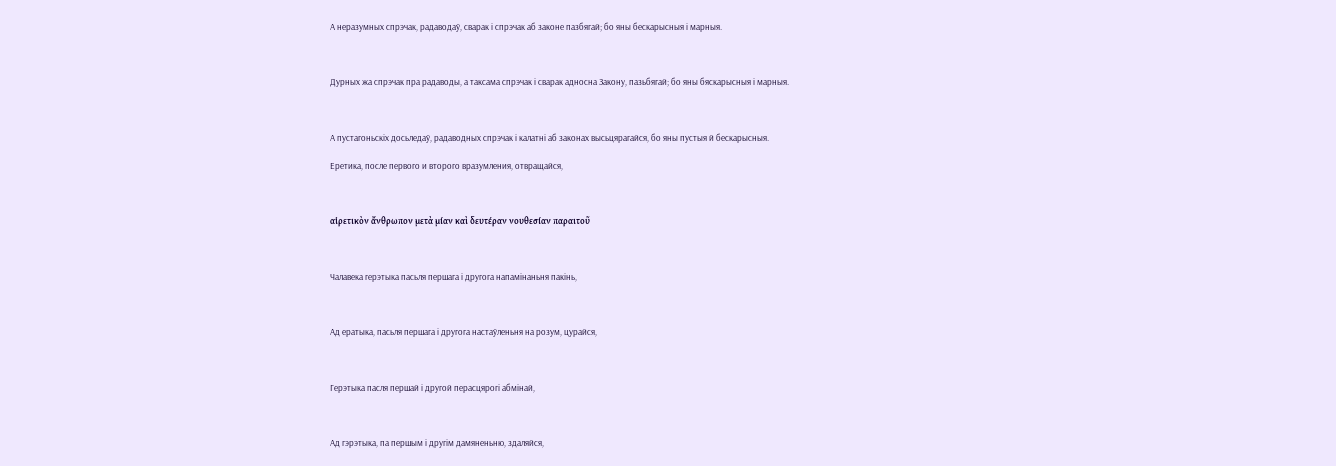А неразумных спрэчак, радаводаў, сварак і спрэчак аб законе пазбягай; бо яны бескарысныя і марныя.



Дурных жа спрэчак пра радаводы, а таксама спрэчак і сварак адносна Закону, пазьбягай; бо яны бяскарысныя і марныя.



А пустагоньскіх досьледаў, радаводных спрэчак і калатні аб законах высьцярагайся, бо яны пустыя й бескарысныя.

Еретика, после первого и второго вразумления, отвращайся,



αἱρετικὸν ἄνθρωπον μετὰ μίαν καὶ δευτέραν νουθεσίαν παραιτοῦ



Чалавека герэтыка пасьля першага і другога напамінаньня пакінь,



Ад ератыка, пасьля першага і другога настаўленьня на розум, цурайся,



Герэтыка пасля першай і другой перасцярогі абмінай,



Ад гэрэтыка, па першым і другім дамяненьню, здаляйся,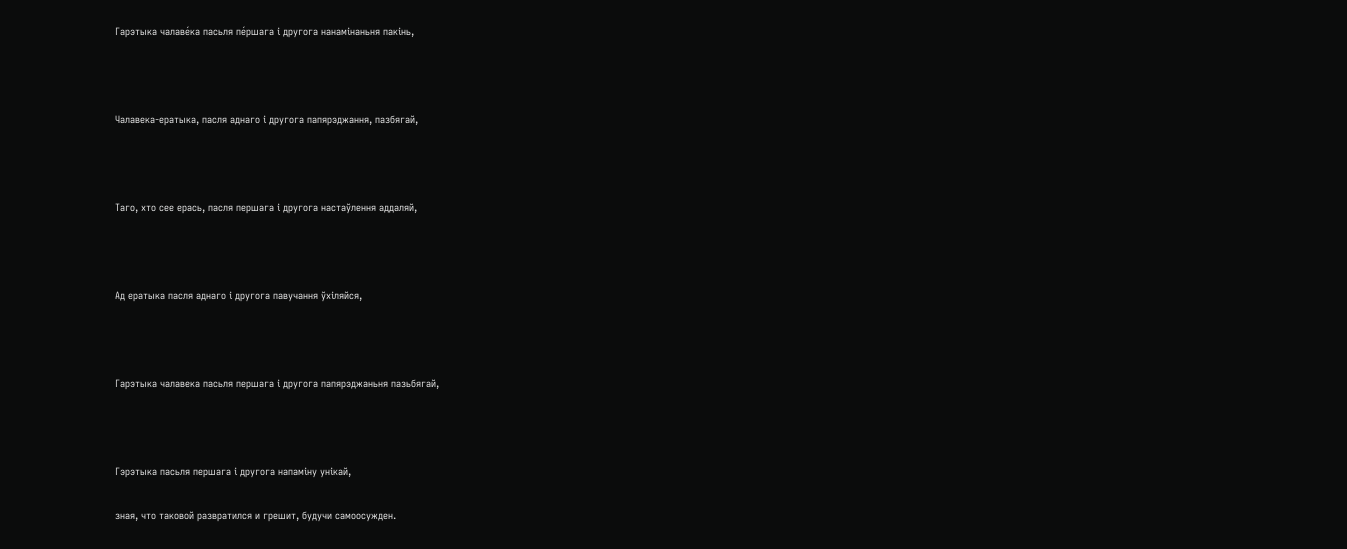Гарэтыка чалаве́ка пасьля пе́ршага і другога нанамінаньня пакінь,



Чалавека-ератыка, пасля аднаго і другога папярэджання, пазбягай,



Таго, хто сее ерась, пасля першага і другога настаўлення аддаляй,



Ад ератыка пасля аднаго і другога павучання ўхіляйся,



Гарэтыка чалавека пасьля першага і другога папярэджаньня пазьбягай,



Гэрэтыка пасьля першага і другога напаміну унікай,

зная, что таковой развратился и грешит, будучи самоосужден.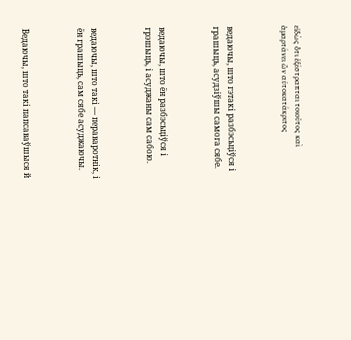εἰδὼς ὅτι ἐξέστραπται τοιοῦτος καὶ ἁμαρτάνει ὢν αὐτοκατάκριτος



ведаючы, што гэтакі разбэсьціўся і грашыць, асудзіўшы самога сябе.



ведаючы, што ён разбэсьціўся і грэшыць, і асуджаны сам сабою.



ведаючы, што такі — пераваротнік, і ён грашыць, сам сябе асуджаючы.



Ведаючы, што такі папсаваўшыся й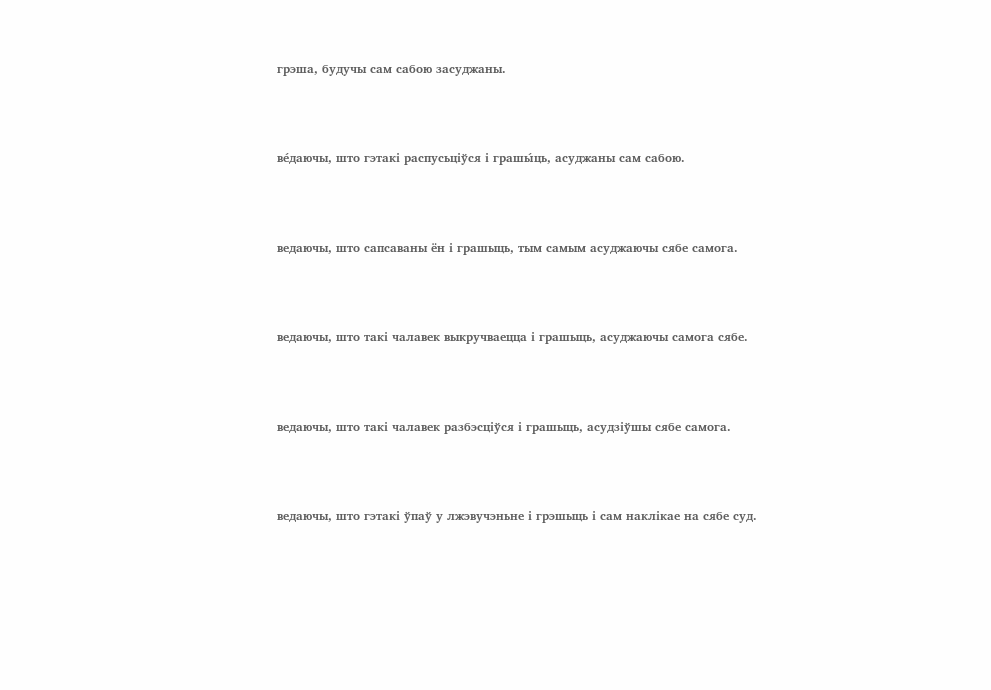грэша, будучы сам сабою засуджаны.



ве́даючы, што гэтакі распусьціўся і грашы́ць, асуджаны сам сабою.



ведаючы, што сапсаваны ён і грашыць, тым самым асуджаючы сябе самога.



ведаючы, што такі чалавек выкручваецца і грашыць, асуджаючы самога сябе.



ведаючы, што такі чалавек разбэсціўся і грашыць, асудзіўшы сябе самога.



ведаючы, што гэтакі ўпаў у лжэвучэньне і грэшыць і сам наклікае на сябе суд.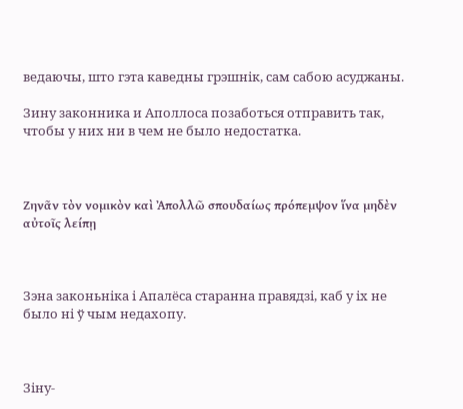ведаючы, што гэта каведны грэшнік, сам сабою асуджаны.

Зину законника и Аполлоса позаботься отправить так, чтобы у них ни в чем не было недостатка.



Ζηνᾶν τὸν νομικὸν καὶ Ἀπολλῶ σπουδαίως πρόπεμψον ἵνα μηδὲν αὐτοῖς λείπῃ



Зэна законьніка і Апалёса старанна правядзі, каб у іх не было ні ў чым недахопу.



Зіну-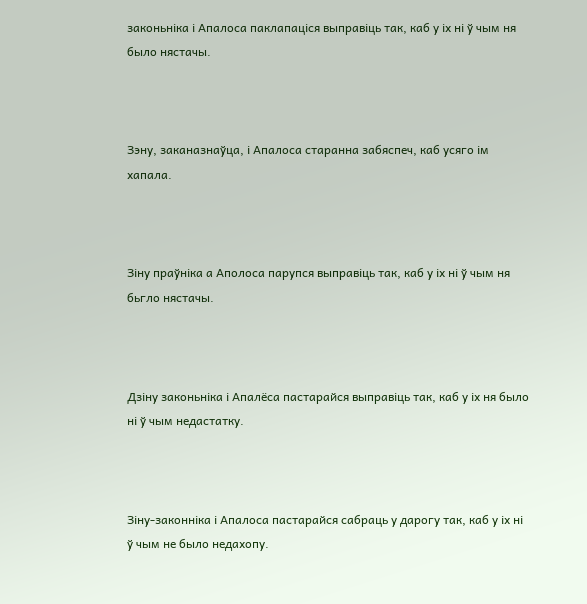законьніка і Апалоса паклапаціся выправіць так, каб у іх ні ў чым ня было нястачы.



Зэну, заканазнаўца, і Апалоса старанна забяспеч, каб усяго ім хапала.



Зіну праўніка а Аполоса парупся выправіць так, каб у іх ні ў чым ня бьгло нястачы.



Дзіну законьніка і Апалёса пастарайся выправіць так, каб у іх ня было ні ў чым недастатку.



Зіну-законніка і Апалоса пастарайся сабраць у дарогу так, каб у іх ні ў чым не было недахопу.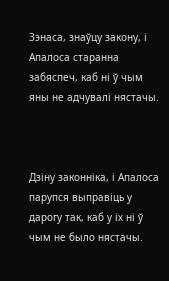Зэнаса, знаўцу закону, і Апалоса старанна забяспеч, каб ні ў чым яны не адчувалі нястачы.



Дзіну законніка, і Апалоса парупся выправіць у дарогу так, каб у іх ні ў чым не было нястачы.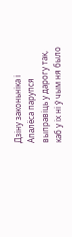Дзіну законьніка і Апалёса парупся выправіць у дарогу так, каб у іх ні ў чым ня было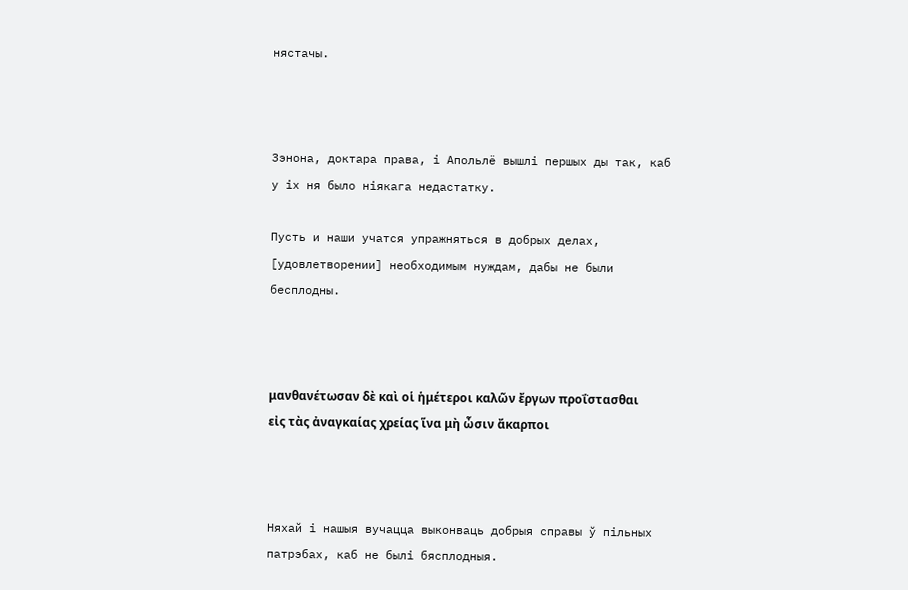нястачы.



Зэнона, доктара права, і Апольлё вышлі першых ды так, каб у іх ня было ніякага недастатку.

Пусть и наши учатся упражняться в добрых делах, [удовлетворении] необходимым нуждам, дабы не были бесплодны.



μανθανέτωσαν δὲ καὶ οἱ ἡμέτεροι καλῶν ἔργων προΐστασθαι εἰς τὰς ἀναγκαίας χρείας ἵνα μὴ ὦσιν ἄκαρποι



Няхай і нашыя вучацца выконваць добрыя справы ў пільных патрэбах, каб не былі бясплодныя.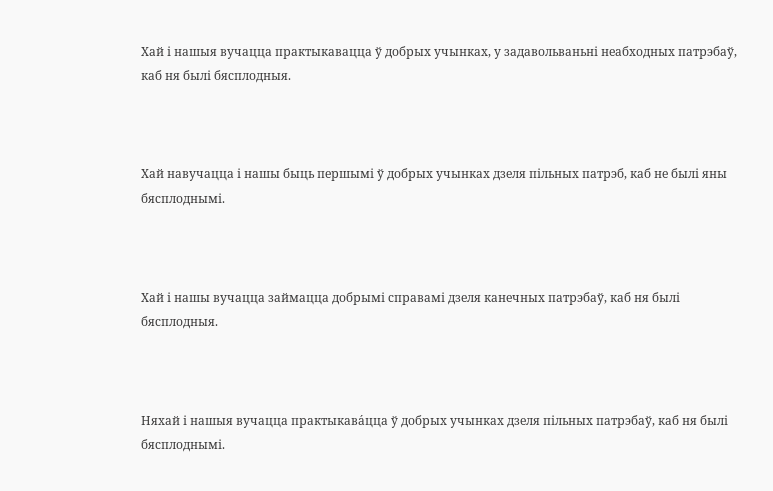Хай і нашыя вучацца практыкавацца ў добрых учынках, у задавольваньні неабходных патрэбаў, каб ня былі бясплодныя.



Хай навучацца і нашы быць першымі ў добрых учынках дзеля пільных патрэб, каб не былі яны бясплоднымі.



Хай і нашы вучацца займацца добрымі справамі дзеля канечных патрэбаў, каб ня былі бясплодныя.



Няхай і нашыя вучацца практыкава́цца ў добрых учынках дзеля пільных патрэбаў, каб ня былі бясплоднымі.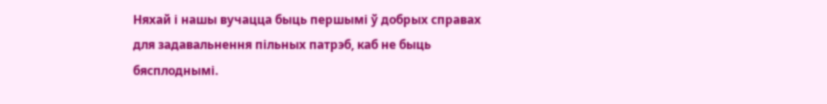Няхай і нашы вучацца быць першымі ў добрых справах для задавальнення пільных патрэб, каб не быць бясплоднымі.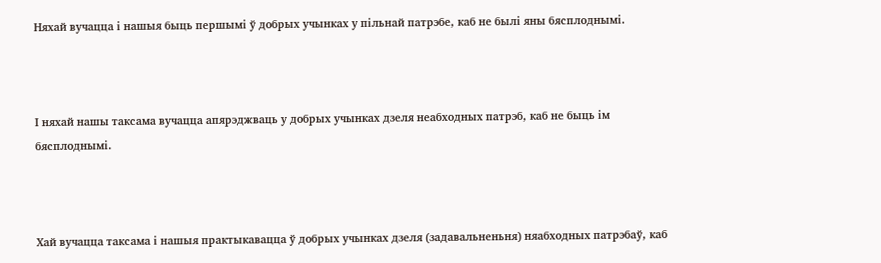Няхай вучацца і нашыя быць першымі ў добрых учынках у пільнай патрэбе, каб не былі яны бясплоднымі.



І няхай нашы таксама вучацца апярэджваць у добрых учынках дзеля неабходных патрэб, каб не быць ім бясплоднымі.



Хай вучацца таксама і нашыя практыкавацца ў добрых учынках дзеля (задавальненьня) няабходных патрэбаў, каб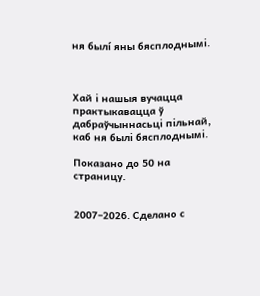ня былí яны бясплоднымі.



Хай і нашыя вучацца практыкавацца ў дабраўчыннасьці пільнай, каб ня былі бясплоднымі.

Показано до 50 на страницу.


2007–2026. Сделано с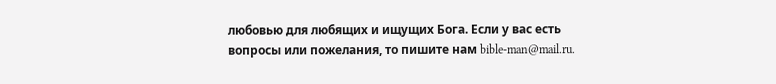любовью для любящих и ищущих Бога. Если у вас есть вопросы или пожелания, то пишите нам bible-man@mail.ru.